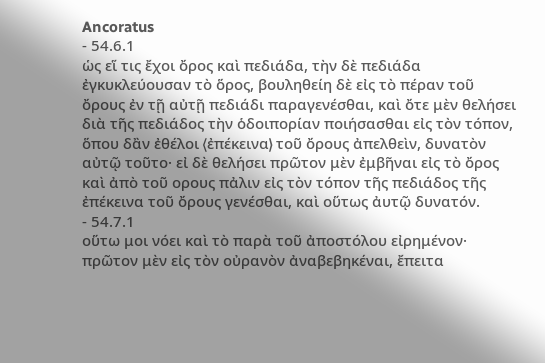Ancoratus
- 54.6.1
ὡς εἵ τις ἔχοι ὄρος καὶ πεδιάδα, τὴν δὲ πεδιάδα ἐγκυκλεύουσαν τὸ ὅρος, βουληθείη δὲ εἰς τὸ πέραν τοῦ ὄρους ἐν τῇ αὐτῇ πεδιάδι παραγενέσθαι, καὶ ὄτε μὲν θελήσει διὰ τῆς πεδιάδος τὴν ὁδοιπορίαν ποιήσασθαι εἰς τὸν τόπον, ὅπου δἂν ἐθέλοι ⟨ἐπέκεινα⟩ τοῦ ὄρους ἀπελθεὶν, δυνατὸν αὐτῷ τοῦτο· εἰ δὲ θελήσει πρῶτον μὲν ἐμβῆναι εἰς τὸ ὄρος καὶ ἀπὸ τοῦ ορους πἀλιν εἰς τὸν τόπον τῆς πεδιάδος τῆς ἐπέκεινα τοῦ ὄρους γενέσθαι, καὶ οὕτως ἀυτῷ δυνατόν.
- 54.7.1
οὕτω μοι νόει καὶ τὸ παρὰ τοῦ ἀποστόλου εἰρημένον· πρῶτον μὲν εἰς τὸν οὐρανὸν ἀναβεβηκέναι, ἔπειτα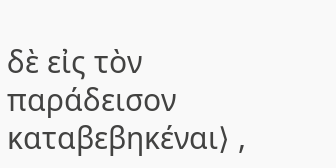δὲ εἰς τὸν παράδεισον καταβεβηκέναι⟩ ,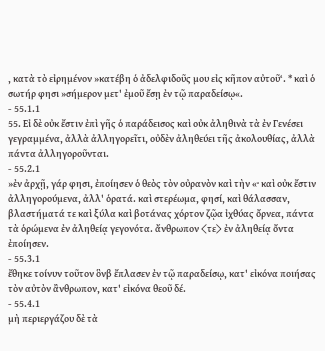, κατὰ τὸ εἰρημένον »κατέβη ὁ ἀδελφιδοῦς μου εἰς κῆπον αὐτοῦ‘. * καὶ ὁ σωτήρ φησι »σήμερον μετ' ἐμοῦ ἔσῃ ἐν τῷ παραδείσῳ«.
- 55.1.1
55. Εἰ δὲ οὐκ ἔστιν ἐπὶ γῆς ὁ παράδεισος καὶ οὐκ ἀληθινὰ τὰ ἐν Γενέσει γεγραμμένα, ἀλλὰ ἀλληγορεῖτι, οὐδὲν ἀληθεύει τῆς ἀκολουθίας, ἀλλὰ πάντα ἀλληγοροῦνται.
- 55.2.1
»ἐν ἀρχῇ, γάρ φησι, ἐποίησεν ὁ θεὸς τὸν οὐρανὸν καὶ τὴν «· καὶ οὐκ ἔστιν ἀλληγορούμενα, ἀλλ' ὁρατά. καὶ στερέωμα, φησί, καὶ θάλασσαν, βλαστήματά τε καὶ ξύλα καὶ βοτάνας χόρτον ζῷα ἰχθύας ὄρνεα, πάντα τὰ ὁρώμενα ἐν ἀληθείᾳ γεγονότα. ἄνθρωπον ⟨τε⟩ ἐν ἀληθείᾳ ὄντα ἐποίησεν.
- 55.3.1
ἔθηκε τοίνυν τοῦτον ὃνβ ἔπλασεν ἐν τῷ παραδείσῳ, κατ' εἰκόνα ποιήσας τὸν αὐτὸν ἂνθρωπον, κατ' εἰκόνα θεοῦ δέ.
- 55.4.1
μὴ περιεργάζου δὲ τὰ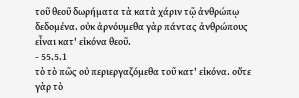τοῦ θεοῦ δωρήματα τὰ κατὰ χάριν τῷ ἀνθρώπῳ δεδομένα. οὐκ ἀρνόυμεθα γὰρ πάντας ἀνθρώπους εἶναι κατ' εἰκόνα θεοῦ.
- 55.5.1
τὸ τὸ πῶς οὐ περιεργαζόμεθα τοῦ κατ' εἰκόνα. οὔτε γὰρ τὸ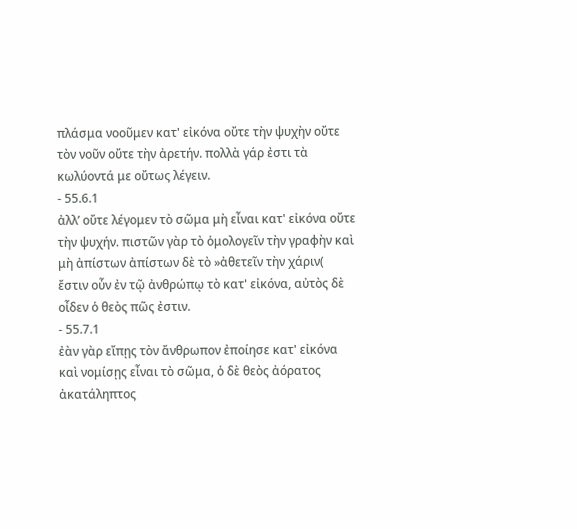πλάσμα νοοῦμεν κατ' εἰκόνα οὔτε τὴν ψυχὴν οὔτε τὸν νοῦν οὔτε τὴν ἀρετήν. πολλὰ γάρ ἐστι τὰ κωλύοντά με οὔτως λέγειν.
- 55.6.1
ἀλλ’ οὔτε λέγομεν τὸ σῶμα μὴ εἶναι κατ' εἰκόνα οὔτε τὴν ψυχήν. πιστῶν γὰρ τὸ ὁμολογεῖν τὴν γραφὴν καὶ μὴ ἀπίστων ἀπίστων δὲ τὸ »ἀθετεῖν τὴν χάριν( ἔστιν οὖν ἐν τῷ ἀνθρώπῳ τὸ κατ' εἰκόνα, αὐτὸς δὲ οἶδεν ὁ θεὸς πῶς ἐστιν.
- 55.7.1
ἐὰν γὰρ εἴπῃς τὸν ἄνθρωπον ἐποίησε κατ' εἰκόνα καὶ νομίσῃς εἶναι τὸ σῶμα, ὁ δὲ θεὸς ἀόρατος ἀκατάληπτος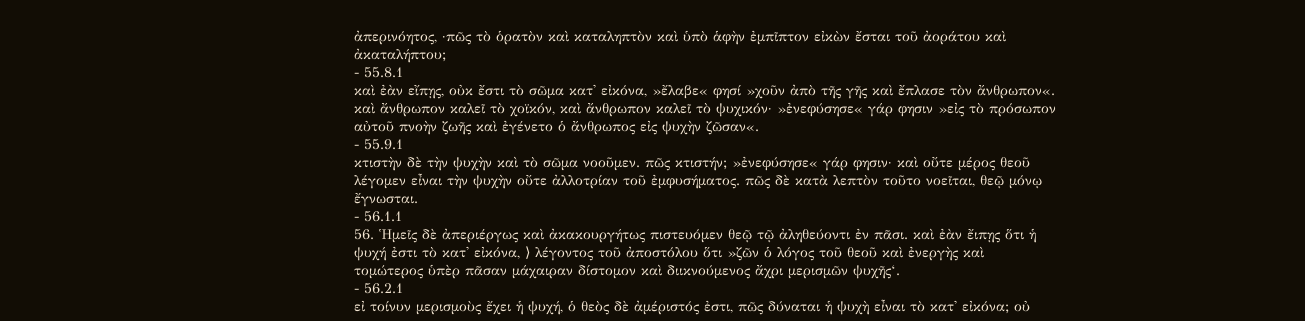ἀπερινόητος, ·πῶς τὸ ὁρατὸν καὶ καταληπτὸν καὶ ὑπὸ ἁφὴν ἐμπῖπτον εἰκὼν ἔσται τοῦ ἀοράτου καὶ ἀκαταλήπτου;
- 55.8.1
καὶ ἐὰν εἴπῃς, οὐκ ἔστι τὸ σῶμα κατ' εἰκόνα, »ἔλαβε« φησί »χοῦν ἀπὸ τῆς γῆς καὶ ἔπλασε τὸν ἄνθρωπον«. καὶ ἄνθρωπον καλεῖ τὸ χοϊκόν, καὶ ἄνθρωπον καλεῖ τὸ ψυχικόν· »ἐνεφύσησε« γάρ φησιν »εἰς τὸ πρόσωπον αὐτοῦ πνοὴν ζωῆς καὶ ἐγένετο ὁ ἄνθρωπος εἰς ψυχὴν ζῶσαν«.
- 55.9.1
κτιστὴν δὲ τὴν ψυχὴν καὶ τὸ σῶμα νοοῦμεν. πῶς κτιστήν; »ἐνεφύσησε« γάρ φησιν· καὶ οὔτε μέρος θεοῦ λέγομεν εἶναι τὴν ψυχὴν οὔτε ἀλλοτρίαν τοῦ ἐμφυσήματος. πῶς δὲ κατὰ λεπτὸν τοῦτο νοεῖται, θεῷ μόνῳ ἔγνωσται.
- 56.1.1
56. Ἡμεῖς δὲ ἀπεριέργως καὶ ἀκακουργήτως πιστευόμεν θεῷ τῷ ἀληθεύοντι ἐν πᾶσι. καὶ ἐὰν ἔιπῃς ὅτι ἡ ψυχή ἐστι τὸ κατ' εἰκόνα, ⟩ λέγοντος τοῦ ἀποστόλου ὅτι »ζῶν ὁ λόγος τοῦ θεοῦ καὶ ἐνεργὴς καὶ τομώτερος ὑπὲρ πᾶσαν μάχαιραν δίστομον καὶ διικνούμενος ἄχρι μερισμῶν ψυχῆς‘.
- 56.2.1
εἰ τοίνυν μερισμοὺς ἔχει ἡ ψυχή, ὁ θεὸς δὲ ἀμέριστός ἐστι, πῶς δύναται ἡ ψυχὴ εἶναι τὸ κατ' εἰκόνα; οὐ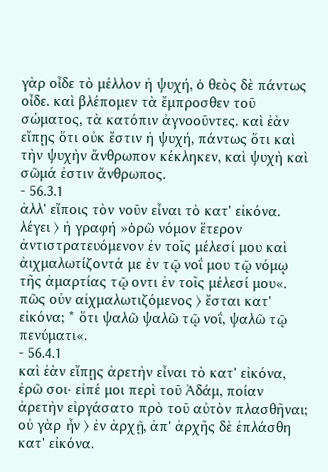γὰρ οἶδε τὸ μέλλον ἡ ψυχή, ὁ θεὸς δὲ πάντως οἶδε. καὶ βλέπομεν τὰ ἔμπροσθεν τοῦ σώματος, τὰ κατόπιν ἀγνοοῦντες. καὶ ἐὰν εἴπῃς ὅτι οὐκ ἔστιν ἡ ψυχή, πάντως ὅτι καὶ τὴν ψυχὴν ἄνθρωπον κέκληκεν, καὶ ψυχὴ καὶ σῶμά ἐστιν ἄνθρωπος.
- 56.3.1
ἀλλ' εἴποις τὸν νοῦν εἶναι τὸ κατ' εἰκόνα. λέγει ⟩ ἡ γραφή »ὁρῶ νόμον ἕτερον ἀντιστρατευόμενον ἐν τοῖς μέλεσί μου καὶ ἀιχμαλωτίζοντά με ἐν τῷ νοΐ μου τῷ νόμῳ τῆς ἀμαρτίας τῷ οντι ἐν τοῖς μέλεσί μου«. πῶς οὐν αἰχμαλωτιζόμενος ⟩ ἔσται κατ' εἰκόνα; * ὅτι ψαλῶ ψαλῶ τῷ νοΐ, ψαλῶ τῷ πενύματι«.
- 56.4.1
καὶ ἐὰν εἴπῃς ἀρετὴν εἶναι τὸ κατ' εἰκόνα, ἐρῶ σοι· εἰπέ μοι περὶ τοῦ Ἀδάμ, ποίαν ἀρετὴν εἰργάσατο πρὸ τοῦ αὐτὸν πλασθῆναι; οὐ γὰρ ἦν ⟩ ἐν ἀρχῇ, ἀπ' ἀρχῆς δὲ ἐπλάσθη κατ' εἰκόνα.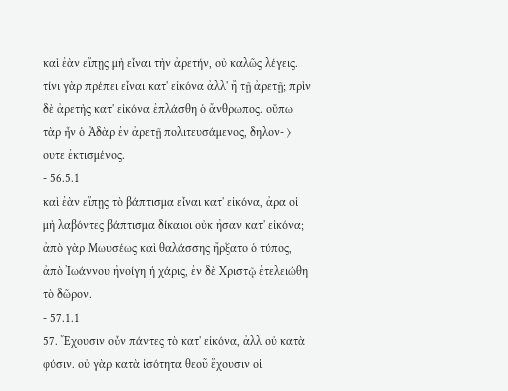καὶ ἐὰν εἴπῃς μὴ εἶναι τὴν ἀρετήν, οὐ καλῶς λέγεις. τίνι γὰρ πρέπει εἶναι κατ' εἰκόνα ἀλλ' ἢ τῇ ἀρετῇ; πρὶν δὲ ἀρετὴς κατ' εἰκόνα ἐπλάσθη ὁ ἄνθρωπος. οὔπω τὰρ ἦν ὁ Ἀδὰρ ἐν ἀρετῇ πολιτευσάμενος, δηλον- ⟩ ουτε ἐκτισμένος.
- 56.5.1
καὶ ἐὰν εἴπῃς τὸ βάπτισμα εἶναι κατ' εἰκόνα, ἀρα οἱ μὴ λαβόντες βάπτισμα δίκαιοι οὐκ ἠσαν κατ' εἰκόνα; ἀπὸ γὰρ Μωυσέως καὶ θαλάσσης ἤρξατο ὁ τύπος, ἀπὸ Ἰωάννου ἠνοίγη ἡ χάρις, ἐν δὲ Χριστῷ ἐτελειώθη τὸ δῶρον.
- 57.1.1
57. Ἔχουσιν οὖν πάντες τὸ κατ' εἰκόνα, ἀλλ οὐ κατὰ φύσιν. οὐ γὰρ κατὰ ἰσότητα θεοῦ ἔχουσιν οἱ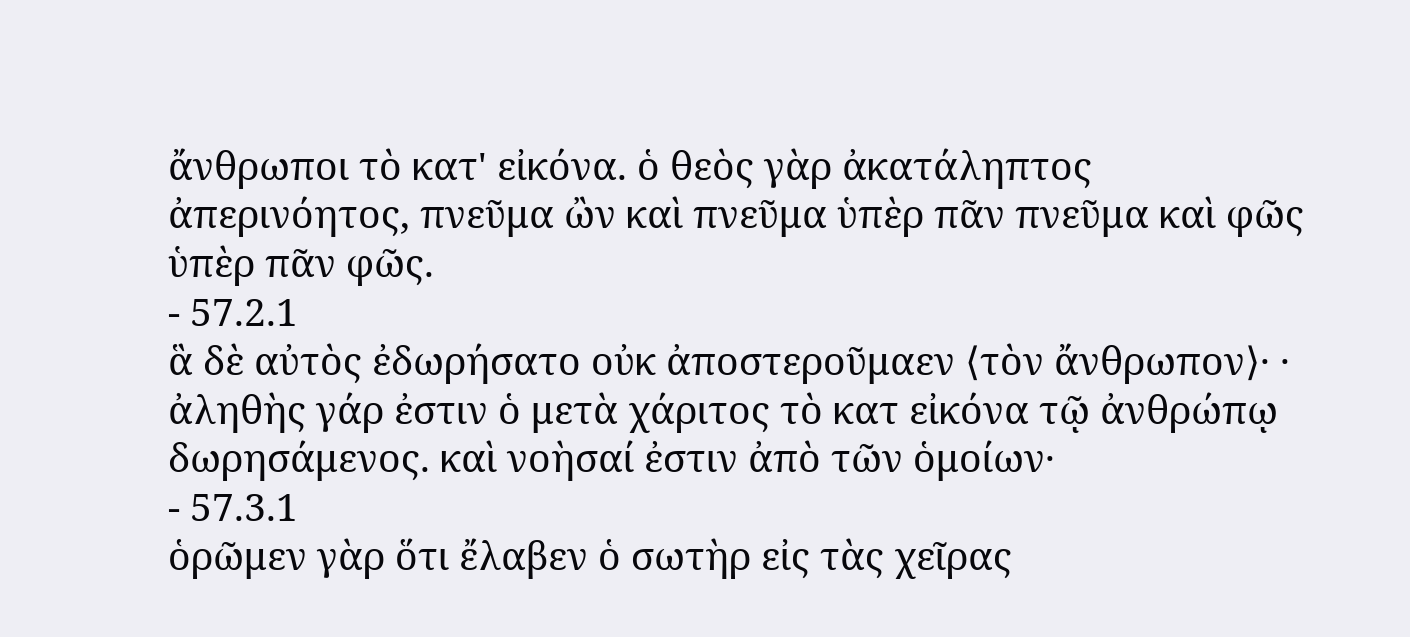ἄνθρωποι τὸ κατ' εἰκόνα. ὁ θεὸς γὰρ ἀκατάληπτος ἀπερινόητος, πνεῦμα ὢν καὶ πνεῦμα ὑπὲρ πᾶν πνεῦμα καὶ φῶς ὑπὲρ πᾶν φῶς.
- 57.2.1
ἃ δὲ αὐτὸς ἐδωρήσατο οὐκ ἀποστεροῦμαεν ⟨τὸν ἄνθρωπον⟩· · ἀληθὴς γάρ ἐστιν ὁ μετὰ χάριτος τὸ κατ εἰκόνα τῷ ἀνθρώπῳ δωρησάμενος. καὶ νοὴσαί ἐστιν ἀπὸ τῶν ὁμοίων·
- 57.3.1
ὁρῶμεν γὰρ ὅτι ἔλαβεν ὁ σωτὴρ εἰς τὰς χεῖρας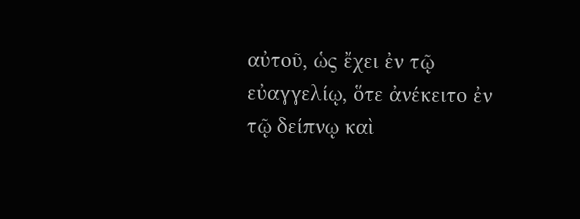αὐτοῦ, ὡς ἔχει ἐν τῷ εὐαγγελίῳ, ὅτε ἀνέκειτο ἐν τῷ δείπνῳ καὶ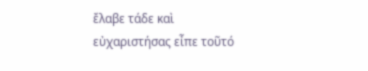ἔλαβε τάδε καὶ εὐχαριστήσας εἶπε τοῦτό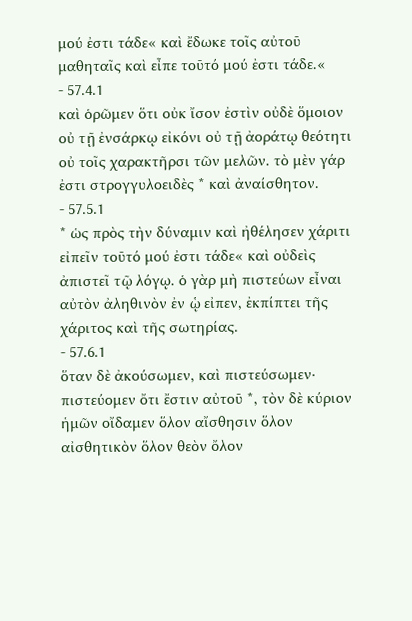μού ἐστι τάδε« καὶ ἔδωκε τοῖς αὐτοῦ μαθηταῖς καὶ εἶπε τοῦτό μού ἐστι τάδε.«
- 57.4.1
καὶ ὁρῶμεν ὅτι οὐκ ἴσον ἐστὶν οὐδὲ ὅμοιον οὐ τῇ ἐνσάρκῳ εἰκόνι οὐ τῇ ἀοράτῳ θεότητι οὐ τοῖς χαρακτῆρσι τῶν μελῶν. τὸ μὲν γάρ ἐστι στρογγυλοειδὲς * καὶ ἀναίσθητον.
- 57.5.1
* ὡς πρὸς τὴν δύναμιν καὶ ἠθέλησεν χάριτι εἰπεῖν τοῦτό μού ἐστι τάδε« καὶ οὐδεὶς ἀπιστεῖ τῷ λόγῳ. ὁ γὰρ μὴ πιστεύων εἶναι αὐτὸν ἀληθινὸν ἐν ᾡ εἰπεν, ἐκπίπτει τῆς χάριτος καὶ τῆς σωτηρίας.
- 57.6.1
ὅταν δὲ ἀκούσωμεν, καὶ πιστεύσωμεν· πιστεύομεν ὄτι ἔστιν αὐτοῦ *, τὸν δὲ κύριον ἡμῶν οἴδαμεν ὅλον αἴσθησιν ὅλον αἰσθητικὸν ὅλον θεὸν ὄλον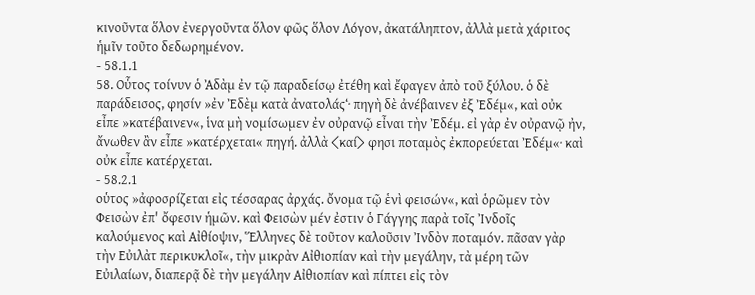κινοῦντα ὅλον ἐνεργοῦντα ὅλον φῶς ὅλον Λόγον, ἀκατάληπτον, ἀλλὰ μετὰ χάριτος ἡμῖν τοῦτο δεδωρημένον.
- 58.1.1
58. Οὗτος τοίνυν ὁ Ἀδὰμ ἐν τῷ παραδείσῳ ἐτέθη καὶ ἔφαγεν ἀπὸ τοῦ ξύλου. ὁ δὲ παράδεισος, φησίν »ἐν Ἐδὲμ κατὰ ἀνατολάς‘· πηγὴ δὲ ἀνέβαινεν ἐξ Ἐδέμ«, καὶ οὐκ εἶπε »κατέβαινεν«, ἱνα μὴ νομίσωμεν ἐν οὐρανῷ εἶναι τὴν Ἐδέμ. εἰ γὰρ ἐν οὐρανῷ ἠν, ἄνωθεν ἂν εἶπε »κατέρχεται« πηγή. ἀλλὰ ⟨καί⟩ φησι ποταμὸς ἐκπορεύεται Ἐδέμ«· καὶ οὐκ εἶπε κατέρχεται.
- 58.2.1
οὑτος »ἀφοσρίζεται εἰς τέσσαρας ἀρχάς. ὄνομα τῷ ἑνὶ φεισών«, καὶ ὁρῶμεν τὸν Φεισὼν ἐπ' ὄφεσιν ἡμῶν. καὶ Φεισὼν μέν ἐστιν ὁ Γάγγης παρὰ τοῖς Ἰνδοῖς καλούμενος καὶ Αἰθίοψιν, Ἕλληνες δὲ τοῦτον καλοῦσιν Ἰνδὸν ποταμόν. πᾶσαν γὰρ τὴν Εὐιλὰτ περικυκλοῖ«, τὴν μικρὰν Αἰθιοπίαν καὶ τὴν μεγάλην, τὰ μέρη τῶν Εὐιλαίων, διαπερᾷ δὲ τὴν μεγάλην Αἰθιοπίαν καὶ πίπτει εἰς τὸν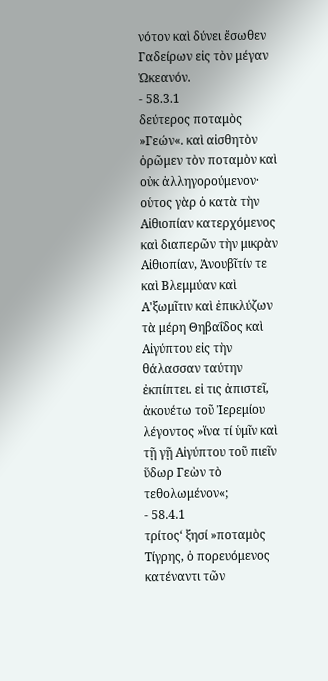νότον καὶ δύνει ἔσωθεν Γαδείρων εἰς τὸν μέγαν Ὠκεανόν.
- 58.3.1
δεύτερος ποταμὸς »Γεών«. καὶ αἰσθητὸν ὁρῶμεν τὸν ποταμὸν καὶ οὐκ ἀλληγορούμενον· οὑτος γὰρ ὁ κατὰ τὴν Αἰθιοπίαν κατερχόμενος καὶ διαπερῶν τὴν μικρὰν Αἰθιοπίαν, Ἀνουβῖτίν τε καὶ Βλεμμύαν καὶ Α'ξωμῖτιν καὶ ἐπικλύζων τὰ μέρη Θηβαΐδος καὶ Αἰγύπτου εἰς τὴν θάλασσαν ταύτην ἐκπίπτει. εἰ τις ἀπιστεῖ, ἀκουέτω τοῦ Ἰερεμίου λέγοντος »ἵνα τί ὑμῖν καὶ τῇ γῇ Αἰγύπτου τοῦ πιεῖν ὕδωρ Γεὼν τὸ τεθολωμένον«;
- 58.4.1
τρίτος‘ ξησί »ποταμὸς Τίγρης, ὁ πορευόμενος κατέναντι τῶν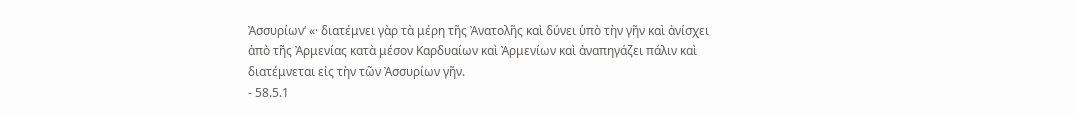Ἀσσυρίων‘ «· διατέμνει γὰρ τὰ μέρη τῆς Ἀνατολῆς καὶ δύνει ὑπὸ τὴν γῆν καὶ ἀνίσχει ἀπὸ τῆς Ἀρμενίας κατὰ μέσον Καρδυαίων καὶ Ἀρμενίων καὶ ἀναπηγάζει πάλιν καὶ διατέμνεται εἰς τὴν τῶν Ἀσσυρίων γῆν.
- 58.5.1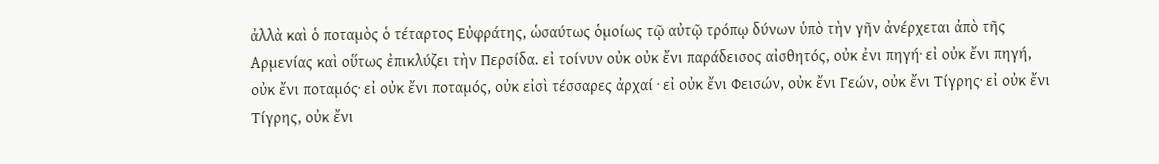ἀλλὰ καὶ ὁ ποταμὸς ὁ τέταρτος Εὐφράτης, ὡσαύτως ὁμοίως τῷ αὐτῷ τρόπῳ δύνων ὑπὸ τὴν γῆν ἀνέρχεται ἀπὸ τῆς Αρμενίας καὶ οὕτως ἐπικλύζει τὴν Περσίδα. εἰ τοίνυν οὐκ οὐκ ἔνι παράδεισος αἰσθητός, οὐκ ἐνι πηγή· εἰ οὐκ ἔνι πηγή, οὐκ ἔνι ποταμός· εἰ οὐκ ἔνι ποταμός, οὐκ εἰσὶ τέσσαρες ἀρχαί · εἰ οὐκ ἔνι Φεισών, οὐκ ἔνι Γεών, οὐκ ἔνι Τίγρης· εἰ οὐκ ἔνι Τίγρης, οὐκ ἔνι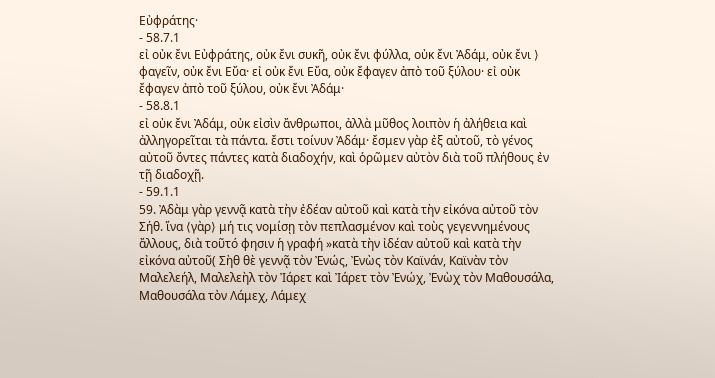Εὐφράτης·
- 58.7.1
εἰ οὐκ ἔνι Εὐφράτης, οὐκ ἔνι συκῆ, οὐκ ἔνι φύλλα, οὐκ ἔνι Ἀδάμ, οὐκ ἔνι ⟩ φαγεῖν, οὐκ ἔνι Εὔα· εἰ οὐκ ἔνι Εὔα, οὐκ ἔφαγεν ἀπὸ τοῦ ξύλου· εἰ οὐκ ἔφαγεν ἀπὸ τοῦ ξύλου, οὐκ ἔνι Ἀδάμ·
- 58.8.1
εἰ οὐκ ἔνι Ἀδάμ, οὐκ εἰσὶν ἄνθρωποι, ἀλλὰ μῦθος λοιπὸν ἡ ἀλήθεια καὶ ἀλληγορεῖται τὰ πάντα. ἔστι τοίνυν Ἀδάμ· ἔσμεν γὰρ ἐξ αὐτοῦ, τὸ γένος αὐτοῦ ὄντες πάντες κατὰ διαδοχήν, καὶ ὁρῶμεν αὐτὸν διὰ τοῦ πλήθους ἐν τῇ διαδοχῇ.
- 59.1.1
59. Ἀδὰμ γὰρ γεννᾷ κατὰ τὴν ἐδέαν αὐτοῦ καὶ κατὰ τὴν εἰκόνα αὐτοῦ τὸν Σήθ. ἵνα ⟨γὰρ⟩ μή τις νομίσῃ τὸν πεπλασμένον καὶ τοὺς γεγεννημένους ἄλλους, διὰ τοῦτό φησιν ἡ γραφή »κατὰ τὴν ἰδέαν αὐτοῦ καὶ κατὰ τὴν εἰκόνα αὐτοῦ( Σὴθ θὲ γεννᾷ τὸν Ἐνώς, Ἐνὼς τὸν Καϊνάν, Καϊνὰν τὸν Μαλελεήλ, Μαλελεὴλ τὸν Ἰάρετ καὶ Ἰάρετ τὸν Ἐνώχ, Ἐνὼχ τὸν Μαθουσάλα, Μαθουσάλα τὸν Λάμεχ, Λάμεχ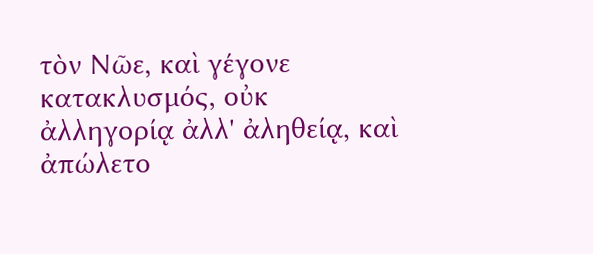τὸν Νῶε, καὶ γέγονε κατακλυσμός, οὐκ ἀλληγορίᾳ ἀλλ' ἀληθείᾳ, καὶ ἀπώλετο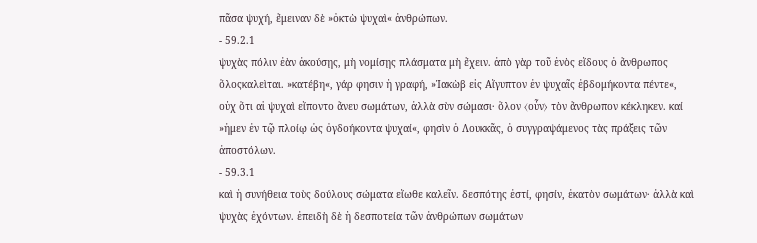πᾶσα ψυχή, ἔμειναν δὲ »ὀκτὼ ψυχαὶ« ἀνθρώπων.
- 59.2.1
ψυχὰς πόλιν ἐὰν ἀκούσῃς, μὴ νομίσῃς πλάσματα μὴ ἔχειν. ἀπὸ γὰρ τοῦ ἑνὸς εἴδους ὁ ἄνθρωπος ὅλοςκαλεὶται. »κατέβη«, γάρ φησιν ἡ γραφή, »Ἰακὼβ εἰς Αἴγυπτον ἐν ψυχαῖς ἐβδομήκοντα πέντε«, οὐχ ὅτι αἱ ψυχαὶ εἵποντο ἄνευ σωμάτων, ἀλλὰ σὺν σώμασι· ὅλον ⟨οὖν⟩ τὸν ἄνθρωπον κέκληκεν. καί »ἠμεν ἐν τῷ πλοίῳ ὡς ὀγδοήκοντα ψυχαί«, φησὶν ὁ Λουκκᾶς, ὁ συγγραψάμενος τὰς πράξεις τῶν ἀποστόλων.
- 59.3.1
καὶ ἡ συνήθεια τοὺς δούλους σώματα εἴωθε καλεῖν. δεσπότης ἐστί, φησίν, ἐκατὸν σωμάτων· ἀλλὰ καὶ ψυχὰς ἐχόντων. ἐπειδὴ δὲ ἡ δεσποτεία τῶν ἀνθρώπων σωμάτων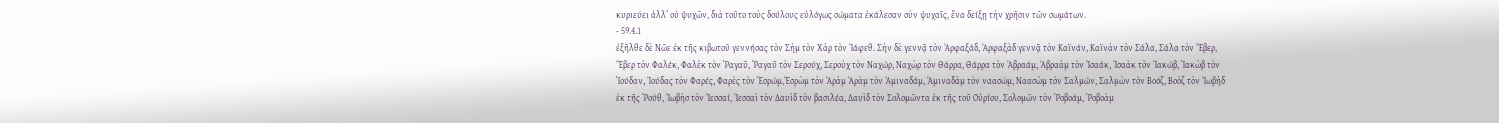κυριεύει ἀλλ’ οὐ ψυχῶν, διὰ τοῦτο τοὺς δούλους εὐλόγως σώματα ἐκάλεσαν σὺν ψυχαῖς, ἕνα δείξῃ τὴν χρῆσιν τῶν σωμάτων.
- 59.4.1
ἐξῆλθε δὲ Νῶε ἐκ τῆς κιβωτοῦ γεννήσας τὸν Σὴμ τὸν Χὰρ τὸν Ἰάφεθ. Σὴν δὲ γεννᾷ τὸν Ἀρφαξάδ, Ἀρφαξὰδ γεννᾷ τὸν Καϊνάν, Καϊνὰν τὸν Σάλα, Σάλα τὸν Ἔβερ, Ἔβερ τὸν Φαλέκ, Φαλὲκ τὸν Ῥαγαῦ, Ῥαγαῦ τὸν Σερούχ, Σεροὺχ τὸν Ναχώρ, Ναχὼρ τὸν Θάρρα, Θάρρα τὸν Ἀβραάμ, Ἀβραὰμ τὸν Ἰσαάκ, Ἰσαὰκ τὸν Ἰακώβ, Ἱακὼβ τὸν Ἱούδαν, Ἰούδας τὸν Φαρές, Φαρὲς τὸν Ἑσρώμ,Ἐσρὼμ τὸν Ἀρὰμ Ἀρὰμ τὸν Ἀμιναδάμ, Ἀμιναδὰμ τὸν ναασώμ, Ναασὼμ τὸν Σαλμών, Σαλμὼν τὸν Βοόζ, Βοὸζ τὸν Ἰωβὴδ ἐκ τῆς Ῥούθ, Ἰωβὴσ τὸν Ἰεσσαί, Ἰεσσαὶ τὸν Δαυὶδ τὸν βασιλέα, Δαυὶδ τὸν Σολομῶντα ἐκ τῆς τοῦ Οὐρίου, Σολομῶν τὸν Ῥοβοάμ, Ῥοβοὰμ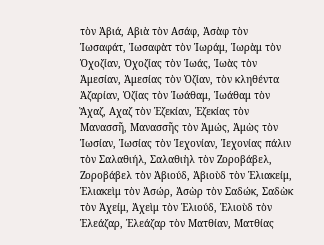τὸν Ἀβιά, Αβιὰ τὸν Ασάφ, Ἀσὰφ τὸν Ἰωσαφάτ, Ἰωσαφὰτ τὸν Ἰωράμ, Ἰωρὰμ τὸν Ὀχοζίαν, Ὀχοζίας τὸν Ἰωάς, Ἰωὰς τὸν Ἀμεσίαν, Ἀμεσίας τὸν Ὀζίαν, τὸν κληθέντα Ἀζαρίαν, Ὀζίας τὸν Ἰωάθαμ, Ἰωάθαμ τὸν Ἄχαζ, Αχαζ τὸν Ἐζεκίαν, Ἐζεκίας τὸν Μανασσῆ, Μανασσῆς τὸν Ἀμώς, Ἀμὼς τὸν Ἰωσίαν, Ἰωσίας τὸν Ἰεχονίαν, Ἰεχονίας πάλιν τὸν Σαλαθιήλ, Σαλαθιὴλ τὸν Ζοροβάβελ, Ζοροβάβελ τὸν Ἀβιούδ, Ἀβιοὺδ τὸν Ἐλιακείμ, Ἐλιακεὶμ τὸν Ἀσώρ, Ἀσὼρ τὸν Σαδώκ, Σαδὼκ τὸν Ἀχείμ, Ἀχεὶμ τὸν Ἐλιούδ, Ἐλιοὺδ τὸν Ἐλεάζαρ, Ἐλεάζαρ τὸν Ματθίαν, Ματθίας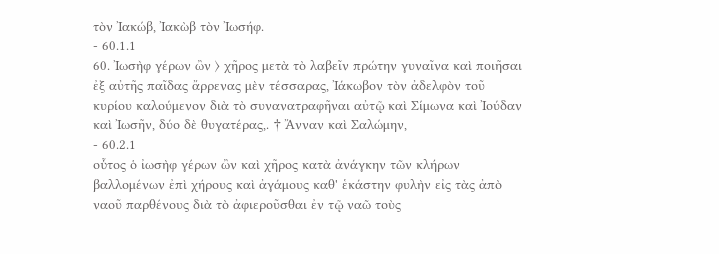τὸν Ἰακώβ, Ἰακὼβ τὸν Ἰωσήφ.
- 60.1.1
60. Ἰωσὴφ γέρων ὢν ⟩ χῆρος μετὰ τὸ λαβεῖν πρώτην γυναῖνα καὶ ποιῆσαι ἐξ αὐτῆς παῖδας ἄρρενας μὲν τέσσαρας, Ἰάκωβον τὸν ἀδελφὸν τοῦ κυρίου καλούμενον διὰ τὸ συνανατραφῆναι αὐτῷ καὶ Σίμωνα καὶ Ἰούδαν καὶ Ἰωσῆν, δύο δὲ θυγατέρας,. † Ἄνναν καὶ Σαλώμην,
- 60.2.1
οὗτος ὁ ἰωσὴφ γέρων ὢν καὶ χῆρος κατὰ ἀνάγκην τῶν κλήρων βαλλομένων ἐπὶ χήρους καὶ ἀγάμους καθ' ἑκάστην φυλὴν εἰς τὰς ἀπὸ ναοῦ παρθένους διὰ τὸ ἀφιεροῦσθαι ἐν τῷ ναῶ τοὺς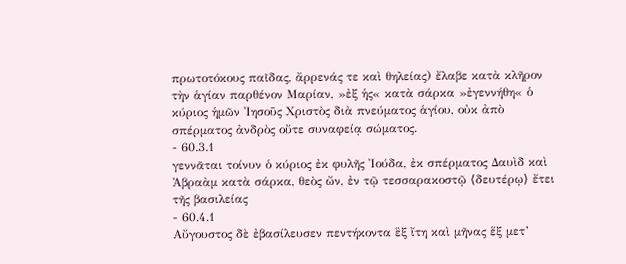πρωτοτόκους παῖδας, ἄρρενάς τε καὶ θηλείας) ἔλαβε κατὰ κλῆρον τὴν ἁγίαν παρθένον Μαρίαν, »ἐξ ἡς« κατὰ σάρκα »ἐγεννήθη« ὁ κύριος ἡμῶν Ἰησοῦς Χριστὸς διὰ πνεύματος ἁγίου, οὐκ ἀπὸ σπέρματος ἀνδρὸς οὔτε συναφείᾳ σώματος.
- 60.3.1
γεννᾶται τοίνυν ὁ κύριος ἐκ φυλῆς Ἰούδα, ἐκ σπέρματος Δαυὶδ καὶ Ἀβραὰμ κατὰ σάρκα, θεὸς ὤν, ἐν τῷ τεσσαρακοστῷ ⟨δευτέρῳ⟩ ἔτει τῆς βασιλείας
- 60.4.1
Αὔγουστος δὲ ἐβασίλευσεν πεντήκοντα ἓξ ἴτη καὶ μῆνας ἕξ μετ’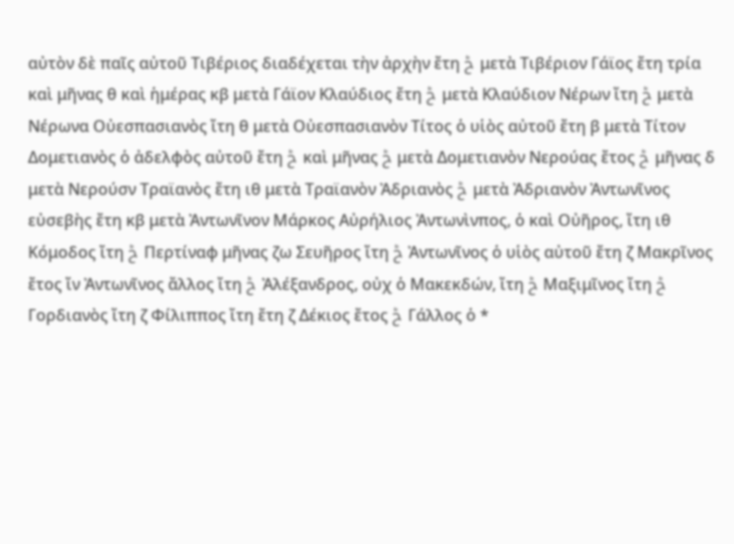αὐτὸν δὲ παῖς αὐτοῦ Τιβέριος διαδέχεται τὴν ἀρχὴν ἔτη ݲ μετὰ Τιβέριον Γάϊος ἔτη τρία καὶ μῆνας θ καὶ ἡμέρας κβ μετὰ Γάϊον Κλαύδιος ἔτη ݲ μετὰ Κλαύδιον Νέρων ἴτη ݲ μετὰ Νέρωνα Οὐεσπασιανὸς ἴτη θ μετὰ Οὐεσπασιανὸν Τίτος ὁ υἱὸς αὐτοῦ ἔτη β μετὰ Τίτον Δομετιανὸς ὁ ἀδελφὸς αὐτοῦ ἔτη ݲ καὶ μῆνας ݲ μετὰ Δομετιανὸν Νερούας ἔτος ݲ μῆνας δ μετὰ Νερούσν Τραϊανὸς ἔτη ιθ μετὰ Τραϊανὸν Ἀδριανὸς ݲ μετὰ Ἀδριανὸν Ἀντωνῖνος εὐσεβὴς ἔτη κβ μετὰ Ἀντωνῖνον Μάρκος Αὐρήλιος Ἀντωνὶνπος, ὁ καὶ Οὐῆρος, ἴτη ιθ Κόμοδος ἴτη ݲ Περτίναφ μῆνας ζω Σευῆρος ἴτη ݲ Ἀντωνῖνος ὁ υἱὸς αὐτοῦ ἔτη ζ Μακρῖνος ἔτος ἴν Ἀντωνῖνος ἄλλος ἴτη ݲ Ἀλέξανδρος, οὐχ ὁ Μακεκδών, ἴτη ݲ Μαξιμῖνος ἴτη ݲ Γορδιανὸς ἴτη ζ Φίλιππος ἴτη ἔτη ζ Δέκιος ἔτος ݲ Γάλλος ὁ *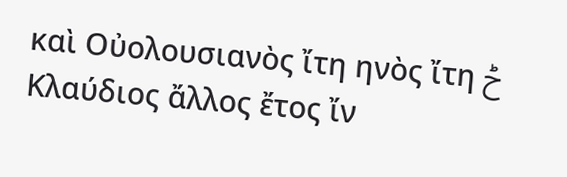καὶ Oὐολουσιανὸς ἴτη ηνὸς ἴτη ݲ Κλαύδιος ἄλλος ἔτος ἴν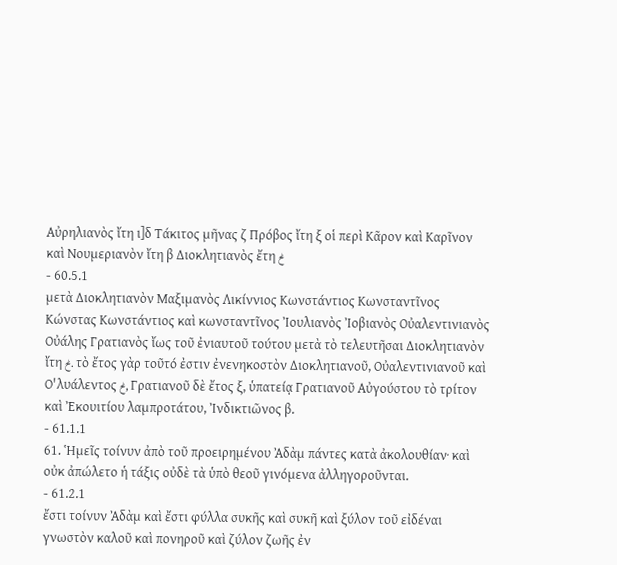Αὐρηλιανὸς ἴτη ι]δ Τάκιτος μῆνας ζ Πρόβος ἴτη ξ οἱ περὶ Κᾶρον καὶ Καρῖνον καὶ Νουμεριανὸν ἴτη β Διοκλητιανὸς ἔτη ݲ
- 60.5.1
μετὰ Διοκλητιανὸν Μαξιμανὸς Λικίννιος Κωνστάντιος Κωνσταντῖνος Κώνστας Κωνστάντιος καὶ κωνσταντῖνος Ἰουλιανὸς Ἰοβιανὸς Οὐαλεντινιανὸς Οὐάλης Γρατιανὸς ἴως τοῦ ἐνιαυτοῦ τούτου μετὰ τὸ τελευτῆσαι Διοκλητιανὸν ἴτη ݲ. τὸ ἔτος γὰρ τοῦτό ἐστιν ἐνενηκοστὸν Διοκλητιανοῦ, Οὐαλεντινιανοῦ καὶ Ο'λυάλεντος ݲ, Γρατιανοῦ δὲ ἔτος ξ, ὑπατείᾳ Γρατιανοῦ Αὐγούστου τὸ τρίτον καὶ Ἐκουιτίου λαμπροτάτου, Ἰνδικτιῶνος β.
- 61.1.1
61. Ἡμεῖς τοίνυν ἀπὸ τοῦ προειρημένου Ἀδὰμ πάντες κατὰ ἀκολουθίαν· καὶ οὐκ ἀπώλετο ἡ τάξις οὐδὲ τὰ ὑπὸ θεοῦ γινόμενα ἀλληγοροῦνται.
- 61.2.1
ἔστι τοίνυν Ἀδὰμ καὶ ἔστι φύλλα συκῆς καὶ συκῆ καὶ ξύλον τοῦ εἰδέναι γνωστὸν καλοῦ καὶ πονηροῦ καὶ ζύλον ζωῆς ἐν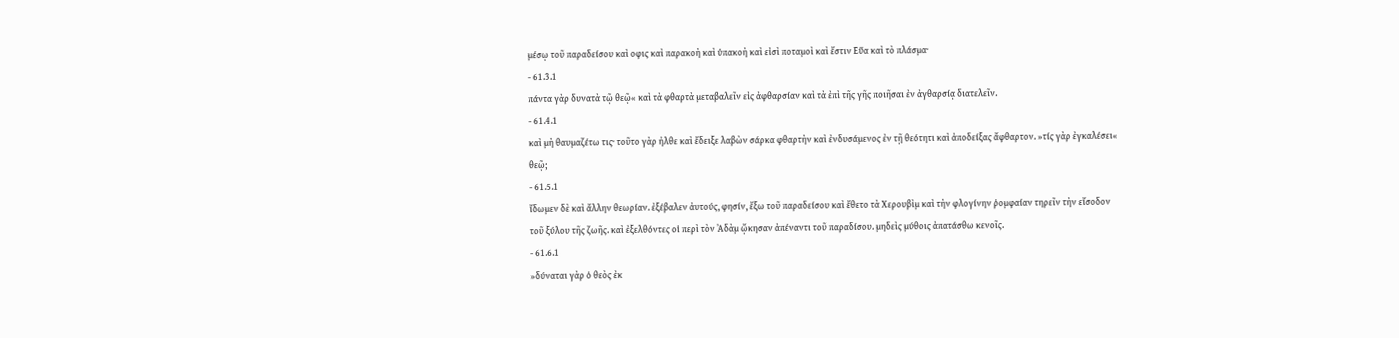μέσῳ τοῦ παραδείσου καὶ οφις καὶ παρακοὴ καὶ ὑπακοὴ καὶ εἰσὶ ποταμοὶ καὶ ἔστιν Εὕα καὶ τὸ πλάσμα·
- 61.3.1
πάντα γὰρ δυνατὰ τῷ θεῷ« καὶ τὰ φθαρτὰ μεταβαλεῖν εἰς ἀφθαρσίαν καὶ τὰ ἐπὶ τῆς γῆς ποιῆσαι ἐν ἀγθαρσίᾳ διατελεῖν.
- 61.4.1
καὶ μὴ θαυμαζέτω τις· τοῦτο γὰρ ἠλθε καὶ ἔδειξε λαβὼν σάρκα φθαρτὴν καὶ ἐνδυσάμενος ἐν τῇ θεότητι καὶ ἀποδείξας ἄφθαρτον. »τίς γὰρ ἐγκαλέσει« θεῷ;
- 61.5.1
ἴδωμεν δὲ καὶ ἄλλην θεωρίαν. ἐξέβαλεν ἀυτούς, φησίν, ἔξω τοῦ παραδείσου καὶ ἔθετο τὰ Χερουβὶμ καὶ τὴν φλογίνην ῥομφαίαν τηρεῖν τὴν εἴσοδον τοῦ ξύλου τῆς ζωῆς. καὶ ἐξελθόντες οἱ περὶ τὸν Ἀδὰμ ᾤκησαν ἀπέναντι τοῦ παραδίσου. μηδεὶς μύθοις ἀπατάσθω κενοῖς.
- 61.6.1
»δύναται γὰρ ὁ θεὸς ἐκ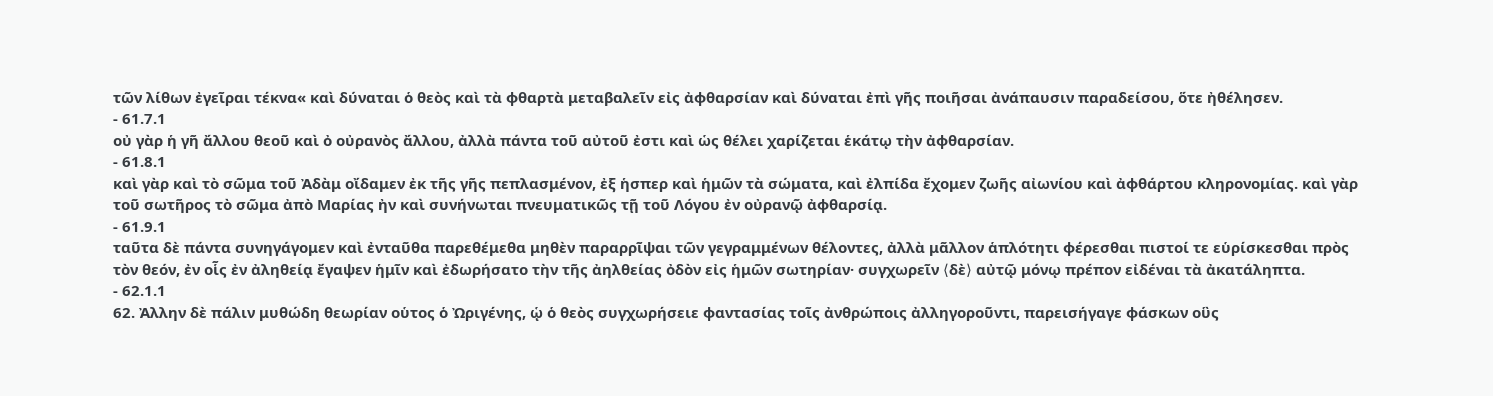τῶν λίθων ἐγεῖραι τέκνα« καὶ δύναται ὁ θεὸς καὶ τὰ φθαρτὰ μεταβαλεῖν εἰς ἀφθαρσίαν καὶ δύναται ἐπὶ γῆς ποιῆσαι ἀνάπαυσιν παραδείσου, ὅτε ἠθέλησεν.
- 61.7.1
οὐ γὰρ ἡ γῆ ἄλλου θεοῦ καὶ ὀ οὐρανὸς ἄλλου, ἀλλὰ πάντα τοῦ αὐτοῦ ἐστι καὶ ὡς θέλει χαρίζεται ἑκάτῳ τὴν ἀφθαρσίαν.
- 61.8.1
καὶ γὰρ καὶ τὸ σῶμα τοῦ Ἀδὰμ οἴδαμεν ἐκ τῆς γῆς πεπλασμένον, ἐξ ἡσπερ καὶ ἡμῶν τὰ σώματα, καὶ ἐλπίδα ἔχομεν ζωῆς αἰωνίου καὶ ἀφθάρτου κληρονομίας. καὶ γὰρ τοῦ σωτῆρος τὸ σῶμα ἀπὸ Μαρίας ἠν καὶ συνήνωται πνευματικῶς τῇ τοῦ Λόγου ἐν οὐρανῷ ἀφθαρσίᾳ.
- 61.9.1
ταῦτα δὲ πάντα συνηγάγομεν καὶ ἐνταῦθα παρεθέμεθα μηθὲν παραρρῖψαι τῶν γεγραμμένων θέλοντες, ἀλλὰ μᾶλλον ἁπλότητι φέρεσθαι πιστοί τε εὑρίσκεσθαι πρὸς τὸν θεόν, ἐν οἷς ἐν ἀληθείᾳ ἔγαψεν ἡμῖν καὶ ἐδωρήσατο τὴν τῆς ἀηλθείας ὀδὸν εἰς ἡμῶν σωτηρίαν· συγχωρεῖν ⟨δὲ⟩ αὐτῷ μόνῳ πρέπον εἰδέναι τὰ ἀκατάληπτα.
- 62.1.1
62. Ἀλλην δὲ πάλιν μυθώδη θεωρίαν οὑτος ὁ Ὠριγένης, ᾡ ὁ θεὸς συγχωρήσειε φαντασίας τοῖς ἀνθρώποις ἀλληγοροῦντι, παρεισήγαγε φάσκων οὓς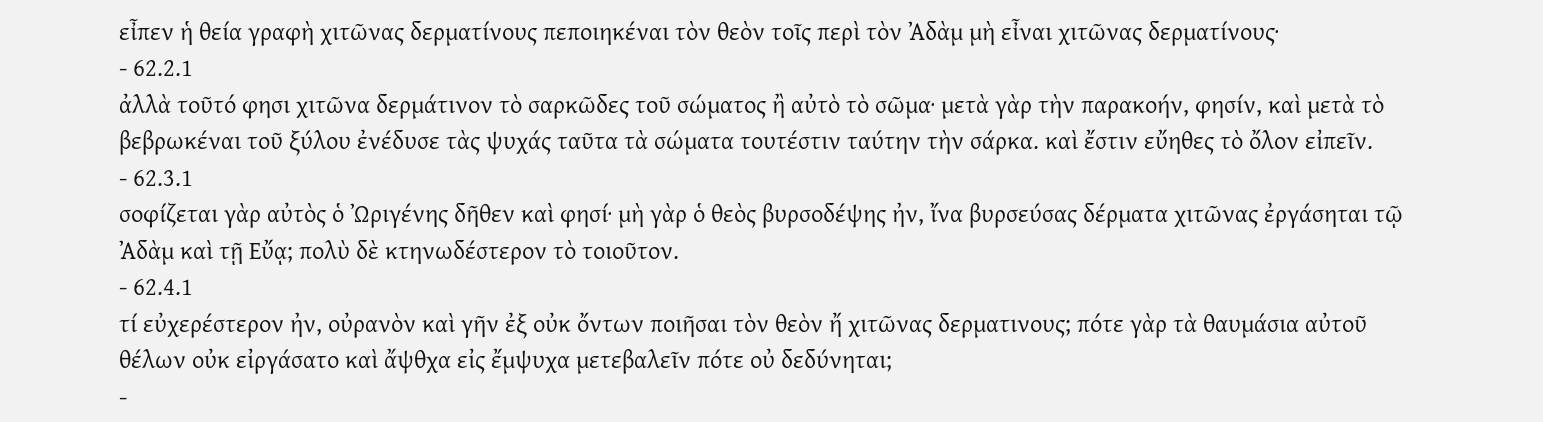εἶπεν ἡ θεία γραφὴ χιτῶνας δερματίνους πεποιηκέναι τὸν θεὸν τοῖς περὶ τὸν Ἀδὰμ μὴ εἶναι χιτῶνας δερματίνους·
- 62.2.1
ἀλλὰ τοῦτό φησι χιτῶνα δερμάτινον τὸ σαρκῶδες τοῦ σώματος ἢ αὐτὸ τὸ σῶμα· μετὰ γὰρ τὴν παρακοήν, φησίν, καὶ μετὰ τὸ βεβρωκέναι τοῦ ξύλου ἐνέδυσε τὰς ψυχάς ταῦτα τὰ σώματα τουτέστιν ταύτην τὴν σάρκα. καὶ ἔστιν εὔηθες τὸ ὄλον εἰπεῖν.
- 62.3.1
σοφίζεται γὰρ αὐτὸς ὁ Ὠριγένης δῆθεν καὶ φησί· μὴ γὰρ ὁ θεὸς βυρσοδέψης ἠν, ἴνα βυρσεύσας δέρματα χιτῶνας ἐργάσηται τῷ Ἀδὰμ καὶ τῇ Εὔᾳ; πολὺ δὲ κτηνωδέστερον τὸ τοιοῦτον.
- 62.4.1
τί εὐχερέστερον ἠν, οὐρανὸν καὶ γῆν ἐξ οὐκ ὄντων ποιῆσαι τὸν θεὸν ἤ χιτῶνας δερματινους; πότε γὰρ τὰ θαυμάσια αὐτοῦ θέλων οὐκ εἰργάσατο καὶ ἄψθχα εἰς ἔμψυχα μετεβαλεῖν πότε οὐ δεδύνηται;
-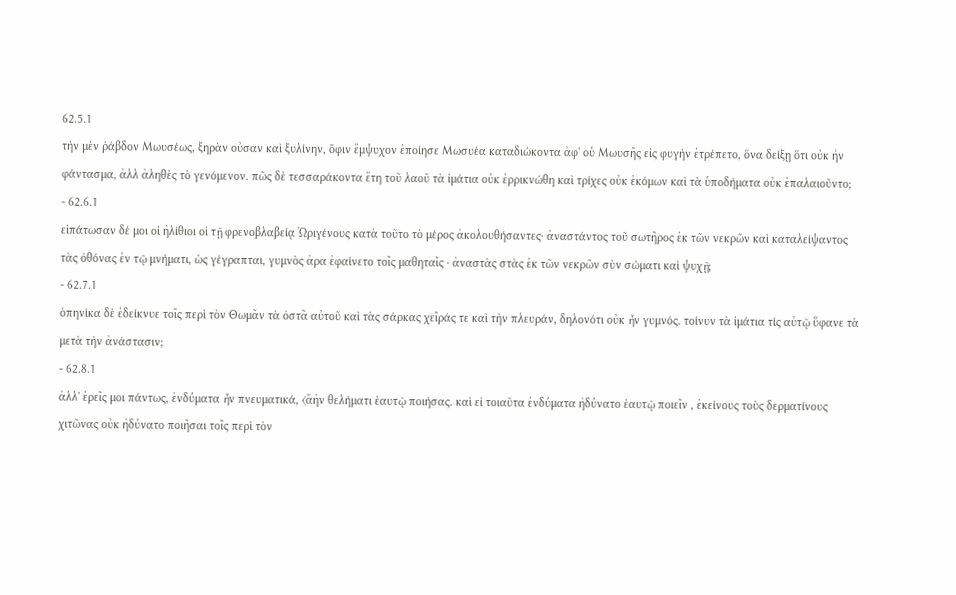62.5.1
τὴν μὲν ῥάβδον Μωυσέως, ξηρὰν οὐσαν καὶ ξυλίνην, ὄφιν ἔμψυχον ἐποίησε Μωσυέα καταδιώκοντα ἀφ' οὑ Μωυσῆς εἰς φυγὴν ἐτρέπετο, ὅνα δείξῃ ὅτι οὐκ ἠν φάντασμα, ἀλλ ἀληθὲς τὸ γενόμενον. πῶς δὲ τεσσαράκοντα ἔτη τοῦ λαοῦ τὰ ἰμάτια οὐκ ἐρρικνώθη καὶ τρίχες οὐκ ἐκόμων καὶ τὰ ὑποδήματα οὐκ ἐπαλαιοῦντο;
- 62.6.1
εἰπάτωσαν δέ μοι οἱ ἠλίθιοι οἱ τῇ φρενοβλαβείᾳ Ὠριγένους κατὰ τοῦτο τὸ μέρος ἀκολουθήσαντες· ἀναστάντος τοῦ σωτῆρος ἐκ τῶν νεκρῶν καὶ καταλείψαντος τὰς ὀθόνας ἐν τῷ μνήματι, ὡς γέγραπται, γυμνὸς ἀρα ἐφαίνετο τοῖς μαθηταῖς · ἀναστὰς στὰς ἐκ τῶν νεκρῶν σὺν σώματι καὶ ψυχῇ;
- 62.7.1
ὁπηνίκα δὲ ἐδείκνυε τοῖς περὶ τὸν Θωμᾶν τὰ ὀστᾶ αὐτοῦ καὶ τὰς σάρκας χεῖράς τε καὶ τὴν πλευράν, δηλονότι οὐκ ἦν γυμνός. τοίνυν τὰ ἱμάτια τίς αὐτῷ ὕφανε τὰ μετὰ τὴν ἀνάστασιν;
- 62.8.1
ἀλλ' ἐρεῖς μοι πάντως, ἐνδύματα ἦν πνευματικά, ⟨ἄἠν θελήματι ἑαυτῷ ποιήσας. καὶ εἰ τοιαῦτα ἐνδύματα ἠδύνατο ἑαυτῷ ποιεῖν , ἐκείνους τοὺς δερματίνους χιτῶνας οὐκ ἠδύνατο ποιῆσαι τοῖς περὶ τὸν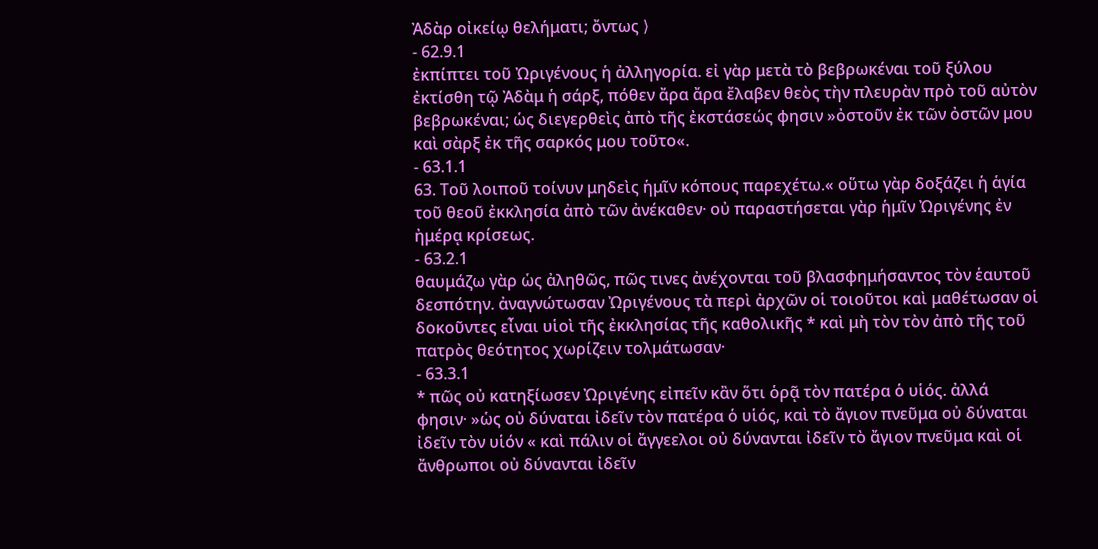Ἀδὰρ οἰκείῳ θελήματι; ὄντως ⟩
- 62.9.1
ἐκπίπτει τοῦ Ὠριγένους ἡ ἀλληγορία. εἰ γὰρ μετὰ τὸ βεβρωκέναι τοῦ ξύλου ἐκτίσθη τῷ Ἀδὰμ ἡ σάρξ, πόθεν ἄρα ἄρα ἔλαβεν θεὸς τὴν πλευρὰν πρὸ τοῦ αὐτὸν βεβρωκέναι; ὡς διεγερθεὶς ἀπὸ τῆς ἐκστάσεώς φησιν »ὀστοῦν ἐκ τῶν ὀστῶν μου καὶ σὰρξ ἐκ τῆς σαρκός μου τοῦτο«.
- 63.1.1
63. Τοῦ λοιποῦ τοίνυν μηδεὶς ἡμῖν κόπους παρεχέτω.« οὕτω γὰρ δοξάζει ἡ ἁγία τοῦ θεοῦ ἐκκλησία ἀπὸ τῶν ἀνέκαθεν· οὐ παραστήσεται γὰρ ἡμῖν Ὠριγένης ἐν ἠμέρᾳ κρίσεως.
- 63.2.1
θαυμάζω γὰρ ὡς ἀληθῶς, πῶς τινες ἀνέχονται τοῦ βλασφημήσαντος τὸν ἑαυτοῦ δεσπότην. ἀναγνώτωσαν Ὠριγένους τὰ περὶ ἀρχῶν οἱ τοιοῦτοι καὶ μαθέτωσαν οἱ δοκοῦντες εἶναι υἱοὶ τῆς ἐκκλησίας τῆς καθολικῆς * καὶ μὴ τὸν τὸν ἀπὸ τῆς τοῦ πατρὸς θεότητος χωρίζειν τολμάτωσαν·
- 63.3.1
* πῶς οὐ κατηξίωσεν Ὠριγένης εἰπεῖν κἂν ὅτι ὁρᾷ τὸν πατέρα ὁ υἱός. ἀλλά φησιν· »ὡς οὐ δύναται ἰδεῖν τὸν πατέρα ὁ υἱός, καὶ τὸ ἄγιον πνεῦμα οὐ δύναται ἰδεῖν τὸν υἱόν « καὶ πάλιν οἱ ἄγγεελοι οὐ δύνανται ἰδεῖν τὸ ἄγιον πνεῦμα καὶ οἱ ἄνθρωποι οὐ δύνανται ἰδεῖν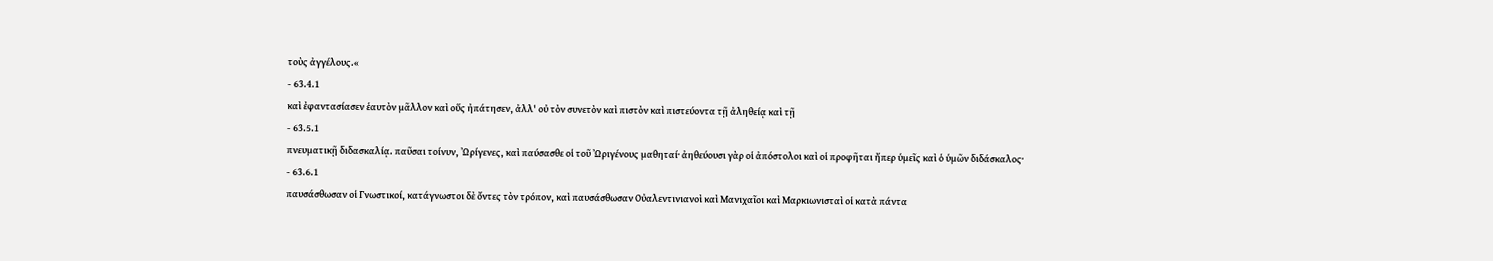τοὺς ἀγγέλους.«
- 63.4.1
καὶ ἐφαντασίασεν ἑαυτὸν μᾶλλον καὶ οὕς ἠπάτησεν, ἀλλ' οὐ τὸν συνετὸν καὶ πιστὸν καὶ πιστεύοντα τῇ ἀληθείᾳ καὶ τῇ
- 63.5.1
πνευματικῇ διδασκαλίᾳ. παῦσαι τοίνυν, Ὠρίγενες, καὶ παύσασθε οἱ τοῦ Ὠριγένους μαθηταί· ἀηθεύουσι γὰρ οἱ ἀπόστολοι καὶ οἱ προφῆται ἤπερ ὑμεῖς καὶ ὁ ὑμῶν διδάσκαλος·
- 63.6.1
παυσάσθωσαν οἱ Γνωστικοί, κατάγνωστοι δὲ ὄντες τὸν τρόπον, καὶ παυσάσθωσαν Οὐαλεντινιανοὶ καὶ Μανιχαῖοι καὶ Μαρκιωνισταὶ οἱ κατὰ πάντα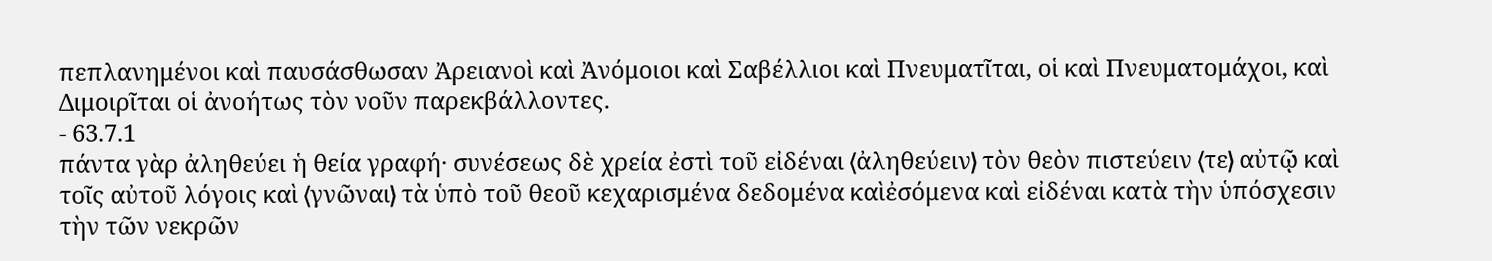πεπλανημένοι καὶ παυσάσθωσαν Ἀρειανοὶ καὶ Ἀνόμοιοι καὶ Σαβέλλιοι καὶ Πνευματῖται, οἱ καὶ Πνευματομάχοι, καὶ Διμοιρῖται οἱ ἀνοήτως τὸν νοῦν παρεκβάλλοντες.
- 63.7.1
πάντα γὰρ ἀληθεύει ἡ θεία γραφή· συνέσεως δὲ χρεία ἐστὶ τοῦ εἰδέναι ⟨ἀληθεύειν⟩ τὸν θεὸν πιστεύειν ⟨τε⟩ αὐτῷ καὶ τοῖς αὐτοῦ λόγοις καὶ ⟨γνῶναι⟩ τὰ ὑπὸ τοῦ θεοῦ κεχαρισμένα δεδομένα καὶἐσόμενα καὶ εἰδέναι κατὰ τὴν ὑπόσχεσιν τὴν τῶν νεκρῶν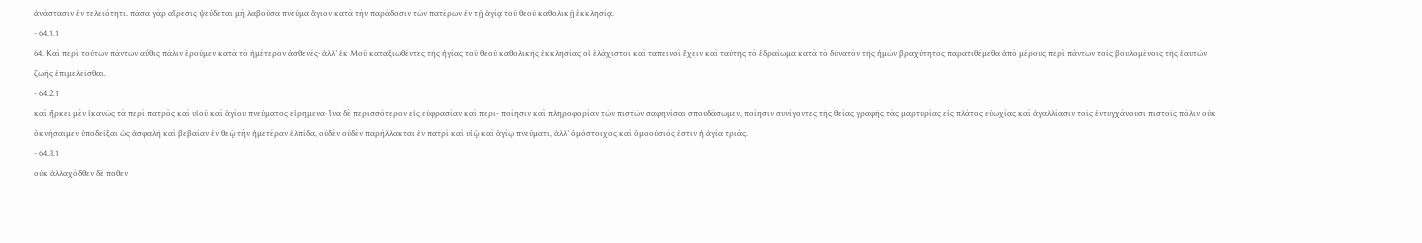ἀνάστασιν ἐν τελειότητι. πᾶσα γὰρ αἵρεσις ψεύδεται μὴ λαβοῦσα πνεῦμα ἄγιον κατὰ τὴν παράδοσιν τῶν πατέρων ἐν τῇ ἁγίᾳ τοῦ θεοῦ καθολικῇ ἐκκλησίᾳ.
- 64.1.1
64. Καὶ περὶ τούτων πάντων αὖθις πάλιν ἐροῦμεν κατὰ τὸ ἠμέτερον ἀσθενές· ἀλλ’ ἐκ Μοῦ καταξιωθέντες τῆς ἡγίας τοῦ θεοῦ καθολικῆς ἐκκλησίας οἱ ἐλάχιστοι καὶ ταπεινοὶ ἔχειν καὶ ταύτης τὸ ἑδραίωμα κατὰ τὸ δυνατὸν τῆς ἡμῶν βραχύτητος παρατιθέμεθα ἀπὸ μέρους περὶ πάντων τοῖς βουλομένοις τῆς ἑαυτῶν ζωῆς ἐπιμελεῖσθαι.
- 64.2.1
καὶ ἤρκει μὲν ἱκανῶς τὰ περὶ πατρὸς καὶ υἱοῦ καὶ ἁγίου πνεύματος εἰρημενα· ἵνα δὲ περισσότερον εἰς εὐφρασίαν καὶ περι- ποίησιν καὶ πληροφορίαν τῶν πιστῶν σαφηνίσαι σπουδάσωμεν, ποίησιν συνίγοντες τῆς θείας γραφῆς τὰς μαρτυρίας εἰς πλάτος εὐωχίας καὶ ἀγαλλίασιν τοῖς ἐντυγχάνουσι πιστοῖς πόλιν οὐκ ὀκνήσαιμεν ὑποδεῖξαι ὡς ἀσφαλῆ καὶ βεβαίαν ἐν θεῷ τὴν ἡμετέραν ἐλπίδα, οὐδὲν οὐδὲν παρήλλακται ἐν πατρὶ καὶ υἱῷ καὶ ἁγίῳ πνεύματι, ἀλλ’ ὁμόστοιχος καὶ ὁμοούσιός ἐστιν ἡ ἀγία τριάς.
- 64.3.1
οὐκ ἀλλαχόδθεν δέ ποθεν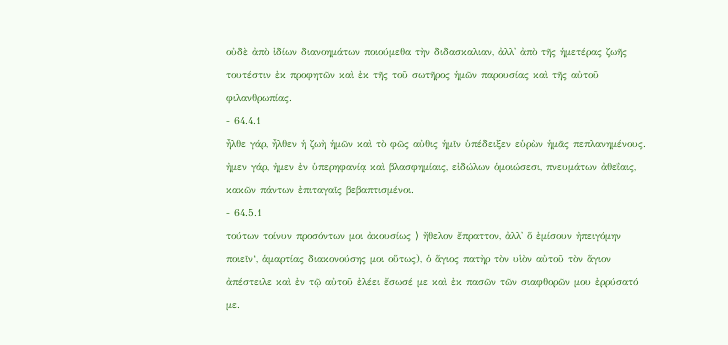οὐδὲ ἀπὸ ἰδίων διανοημάτων ποιούμεθα τὴν διδασκαλιαν, ἀλλ' ἀπὸ τῆς ἡμετέρας ζωῆς τουτέστιν ἐκ προφητῶν καὶ ἐκ τῆς τοῦ σωτῆρος ἡμῶν παρουσίας καὶ τῆς αὐτοῦ φιλανθρωπίας.
- 64.4.1
ἦλθε γάρ, ἦλθεν ἡ ζωὴ ἡμῶν καὶ τὸ φῶς αὐθις ἡμῖν ὑπέδειξεν εὑρὼν ἡμᾶς πεπλανημένους. ἠμεν γάρ, ἠμεν ἐν ὑπερηφανίᾳ καὶ βλασφημίαις, εἰδώλων ὁμοιώσεσι, πνευμάτων ἀθεΐαις, κακῶν πάντων ἐπιταγαῖς βεβαπτισμένοι.
- 64.5.1
τούτων τοίνυν προσόντων μοι ἀκουσίως ⟩ ἤθελον ἔπραττον, ἀλλ' ὅ ἐμίσουν ἠπειγόμην ποιεῖν‘, ἁμαρτίας διακονούσης μοι οὕτως), ὁ ἅγιος πατὴρ τὸν υἱὸν αὐτοῦ τὸν ἅγιον ἀπέστειλε καὶ ἐν τῷ αὐτοῦ ἐλέει ἔσωσέ με καὶ ἐκ πασῶν τῶν σιαφθορῶν μου ἐρρύσατό με.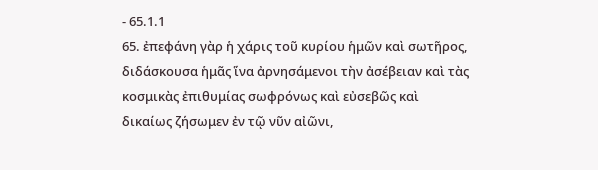- 65.1.1
65. ἐπεφάνη γὰρ ἡ χάρις τοῦ κυρίου ἡμῶν καὶ σωτῆρος, διδάσκουσα ἡμᾶς ἵνα ἀρνησάμενοι τὴν ἀσέβειαν καὶ τὰς κοσμικὰς ἐπιθυμίας σωφρόνως καὶ εὐσεβῶς καὶ δικαίως ζήσωμεν ἐν τῷ νῦν αἰῶνι,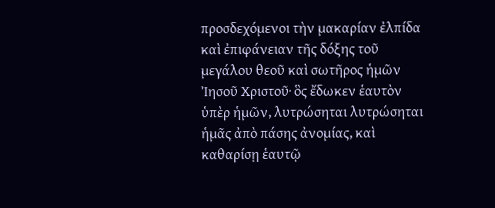προσδεχόμενοι τὴν μακαρίαν ἐλπίδα καὶ ἐπιφάνειαν τῆς δόξης τοῦ μεγάλου θεοῦ καὶ σωτῆρος ἡμῶν Ἰησοῦ Χριστοῦ· ὃς ἔδωκεν ἑαυτὸν ὑπὲρ ἡμῶν, λυτρώσηται λυτρώσηται ἡμᾶς ἀπὸ πάσης ἀνομίας, καὶ καθαρίσῃ ἑαυτῷ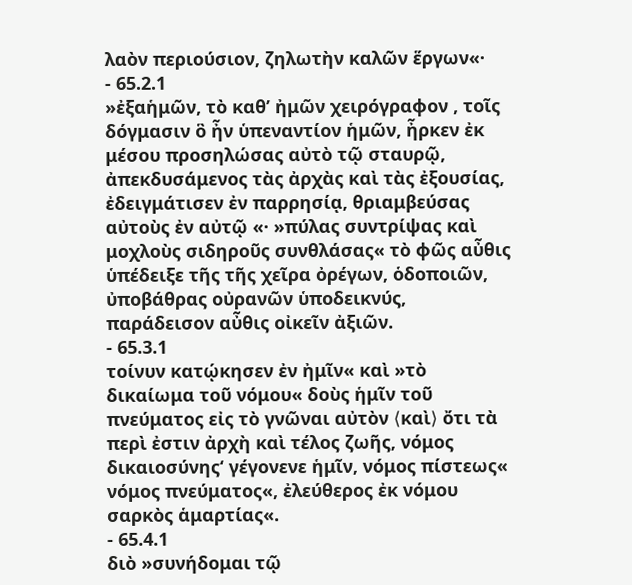λαὸν περιούσιον, ζηλωτὴν καλῶν ἕργων«·
- 65.2.1
»ἐξαἡμῶν, τὸ καθ’ ἠμῶν χειρόγραφον , τοῖς δόγμασιν ὃ ἦν ὑπεναντίον ἡμῶν, ἦρκεν ἐκ μέσου προσηλώσας αὐτὸ τῷ σταυρῷ, ἀπεκδυσάμενος τὰς ἀρχὰς καὶ τὰς ἐξουσίας, ἐδειγμάτισεν ἐν παρρησίᾳ, θριαμβεύσας αὐτοὺς ἐν αὐτῷ «· »πύλας συντρίψας καὶ μοχλοὺς σιδηροῦς συνθλάσας« τὸ φῶς αὖθις ὑπέδειξε τῆς τῆς χεῖρα ὀρέγων, ὁδοποιῶν, ὐποβάθρας οὐρανῶν ὑποδεικνύς, παράδεισον αὖθις οἰκεῖν ἀξιῶν.
- 65.3.1
τοίνυν κατῴκησεν ἐν ἠμῖν« καὶ »τὸ δικαίωμα τοῦ νόμου« δοὺς ἡμῖν τοῦ πνεύματος εἰς τὸ γνῶναι αὐτὸν ⟨καὶ⟩ ὄτι τὰ περὶ ἐστιν ἀρχὴ καὶ τέλος ζωῆς, νόμος δικαιοσύνης‘ γέγονενε ἡμῖν, νόμος πίστεως« νόμος πνεύματος«, ἐλεύθερος ἐκ νόμου σαρκὸς ἁμαρτίας«.
- 65.4.1
διὸ »συνήδομαι τῷ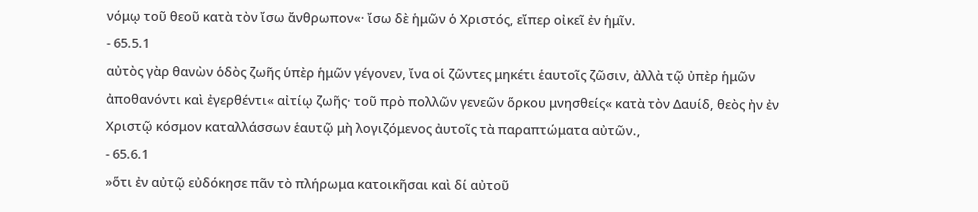νόμῳ τοῦ θεοῦ κατὰ τὸν ἴσω ἄνθρωπον«· ἴσω δὲ ἡμῶν ὁ Χριστός, εἴπερ οἰκεῖ ἐν ἡμῖν.
- 65.5.1
αὐτὸς γὰρ θανὼν ὁδὸς ζωῆς ὑπὲρ ἡμῶν γέγονεν, ἴνα οἱ ζῶντες μηκέτι ἑαυτοῖς ζῶσιν, ἀλλὰ τῷ ὐπὲρ ἡμῶν ἀποθανόντι καὶ ἐγερθέντι« αἰτίῳ ζωῆς· τοῦ πρὸ πολλῶν γενεῶν ὅρκου μνησθείς« κατὰ τὸν Δαυίδ, θεὸς ἠν ἐν Χριστῷ κόσμον καταλλάσσων ἑαυτῷ μὴ λογιζόμενος ἀυτοῖς τὰ παραπτώματα αὐτῶν.,
- 65.6.1
»ὅτι ἐν αὐτῷ εὐδόκησε πᾶν τὸ πλήρωμα κατοικῆσαι καὶ δί αὐτοῦ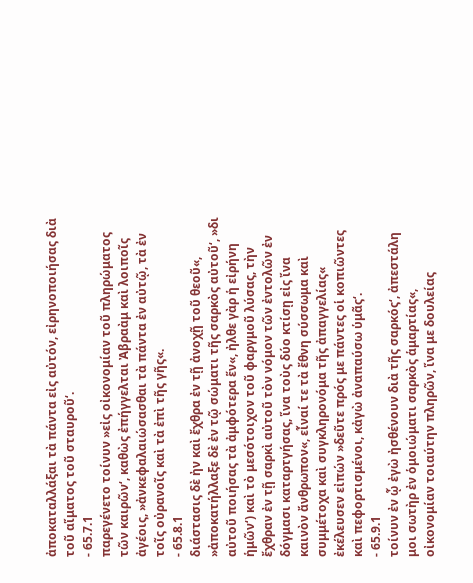ἀποκαταλλάξαι τὰ πάντα εἰς αὐτόν, εἰρηνοποιήσας διὰ τοῦ αἵματος τοῦ σταυροῦ‘.
- 65.7.1
παρεγένετο τοίνυν »εἰς οἰκονομίαν τοῦ πληρώματος τῶν καιρῶν‘, καθὼς ἐπήγγελται Ἀβραὰμ καὶ λοιποῖς ἀγέοις, »ἀνκεφαλαιώσασθαι τὰ πάντα ἐν αὐτῷ, τὰ ἐν τοῖς οὐρανοῖς καὶ τὰ ἐπὶ τῆς γῆς«.
- 65.8.1
διάστασις δὲ ἠν καὶ ἔχθρα ἐν τῇ ἀνοχῇ τοῦ θεοῦ«, »ἀποκατήλλαξε δὲ ἐν τῷ σώματι τῆς σαρκὸς αὐτοῦ‘, »δι αὐτοῦ ποιήσας τὰ ἀμφότερα ἕν«, ἠλθε γὰρ ἡ εἰρήνη ἡμῶν‘) καὶ τὸ μεσότοιχον τοῦ φαργμοῦ λύσας, τὴν ἔχθραν ἐν τῇ σαρκὶ αὐτοῦ τὸν νόμον τῶν ἐντολῶν ἐν δόγμασι καταρτγήσας, ἵνα τοὺς δύο κτίσῃ εἰς ἴνα καινὸν ἄνθρωπον«, εἶναί τε τὰ ἔθνη σύσσωμα καὶ συμμέτοχα καὶ συγκληρονόμα τῆς ἀπαγγελίας« ἐκέλευσεν εἰπών »δεῦτε πρός με πάντες οἱ κοπιῶντες καὶ πεφορτισμένοι, κἀγὼ ἀναπαύσω ὑμᾶς‘.
- 65.9.1
τοίνυν ἐν ᾦ ἐγὼ ἠσθένουν διὰ τῆς σαρκός‘, ἀπεστάλη μοι σωτὴρ ἐν ὁμοιώματι σαρκὸς ἁμαρτίας«, οἰκονομίαν τοιαύτην πληρῶν, ἵνα με δουλείας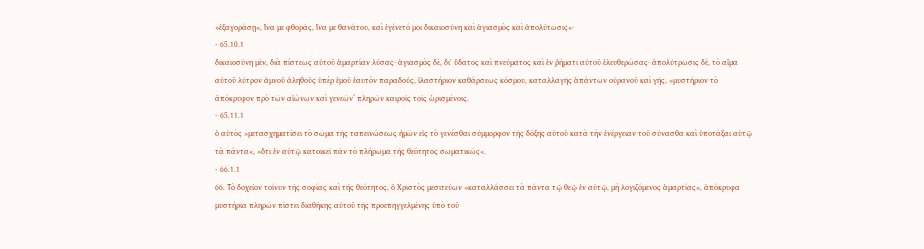»ἐξαγοράσῃ«, ἵνα με φθορᾶς, ἵνα με θανάτου, καὶ ἐγένετό μοι δικαιοσύνη καὶ ἁγιασμὸς καὶ ἀπολύτωσις«·
- 65.10.1
δικαιοσύνη μέν, διὰ πίστεως αὐτοῦ ἁμαρτίαν λύσας· ἁγιασμὸς δέ, δι' ὕδατος καὶ πνεύματος καὶ ἐν ῥήματι αὐτοῦ ἐλευθερώσας· ἀπολύτρωσις δέ, τὸ αἶμα αὐτοῦ λύτρον ἀμνοῦ ἀληθοῦς ὑπὲρ ἐμοῦ ἑαυτὸν παραδούς, ἱλαστήριον καθάρσεως κόσμου, καταλλαγῆς ἁπάντων οὐρανοῦ καὶ γῆς, »μυστήριον τὸ ἀπόκρυφον πρὸ τῶν αἰώνων καὶ γενεῶν‘ πληρῶν καιροῖς τοῖς ὡρισμένοις.
- 65.11.1
ὁ αὐτὸς »μετασχηματίσει τὸ σῶμα τῆς ταπεινώσεως ἡμῶν εἰς τὸ γενέσθαι σύμμορφον τῆς δόξης αὐτοῦ κατὰ τὴν ἐνέργειαν τοῦ σύνασθα καὶ ὑποτάξαι αὐτῷ τὰ πάντα«, »ὅτι ἐν αὐτῷ κατοικεῖ πᾶν τὸ πλήρωμα τῆς θεότητος σωματικῶς«.
- 66.1.1
66. Τὸ δοχεῖον τοίνυν τῆς σοφίας καὶ τῆς θεότητος, ὁ Χριστὸς μεσιτεύων »καταλλάσσει τὰ πάντα τῷ θεῷ ἐν αὐτῷ, μὴ λογιζόμενος ἁμαρτίας«, ἀπόκρυφα μυστήρια πληρῶν πίστει διαθήκης αὐτοῦ τῆς προεπηγγελμένης ὑπὸ τοῦ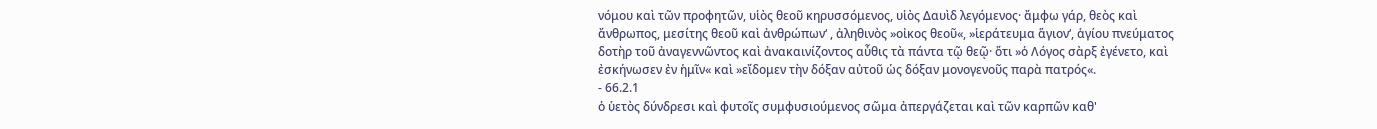νόμου καὶ τῶν προφητῶν, υἱὸς θεοῦ κηρυσσόμενος, υἱὸς Δαυὶδ λεγόμενος· ἄμφω γάρ, θεὸς καὶ ἄνθρωπος, μεσίτης θεοῦ καὶ ἀνθρώπων‘ , ἀληθινὸς »οἰκος θεοῦ«, »ἱεράτευμα ἅγιον‘, ἁγίου πνεύματος δοτὴρ τοῦ ἀναγεννῶντος καὶ ἀνακαινίζοντος αὖθις τὰ πάντα τῷ θεῷ· ὅτι »ὁ Λόγος σὰρξ ἐγένετο, καὶ ἐσκήνωσεν ἐν ἡμῖν« καὶ »εἴδομεν τὴν δόξαν αὐτοῦ ὡς δόξαν μονογενοῦς παρὰ πατρός«.
- 66.2.1
ὁ ὑετὸς δύνδρεσι καὶ φυτοῖς συμφυσιούμενος σῶμα ἀπεργάζεται καὶ τῶν καρπῶν καθ'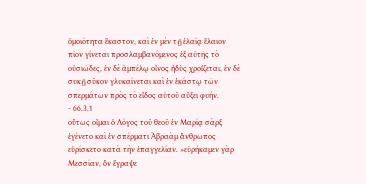ὁμοιότητα ἕκαστον, καὶ ἐν μὲν τῇ ἐλαίᾳ ἔλαιον πῖον γίνεται προσλαμβανόμενος ἐξ αὐτῆς τὸ οὐσιῶδες, ἐν δὲ ἀμπέλῳ οἶνος ἡδὺς χροΐζεται, ἐν δὲ συκῇ σῦκον γλυκαίνεται καὶ ἐν ἑκάστῳ τῶν σπερμάτων πρὸς τὸ εἶδος αὐτοῦ αὔξει φυήν.
- 66.3.1
οὕτως οἶμαι ὁ Λόγος τοῦ θεοῦ ἐν Μαρίᾳ σὰρξ ἐγένετο καὶ ἐν σπέρματι Ἀβραὰμ ἄνθρωπος εὑρίσκετο κατὰ τὴν ἐπαγγελίαν. »εὑρήκαμεν γὰρ Μεσσίαν, ὃν ἔγραψε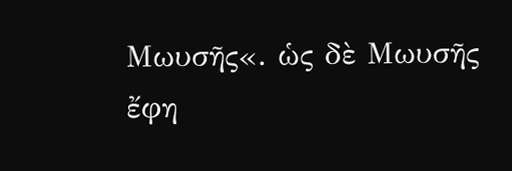Μωυσῆς«. ὡς δὲ Μωυσῆς ἔφη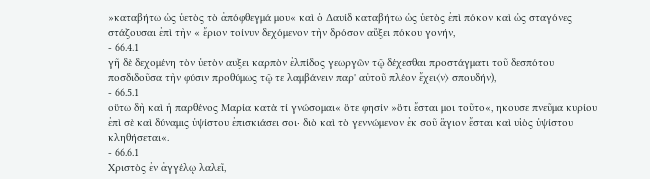»καταβήτω ὡς ὑετὸς τὸ ἀπόφθεγμά μου« καὶ ὁ Δαυίδ καταβήτω ὡς ὑετὸς ἐπὶ πόκον καὶ ὡς σταγόνες στάζουσαι ἐπὶ τὴν « ἔριον τοίνυν δεχόμενον τὴν δρόσον αὔξει πόκου γονήν,
- 66.4.1
γῆ δὲ δεχομένη τὸν ὑετὸν αυξει καρπὸν ἐλπίδος γεωργῶν τῷ δέχεσθαι προστάγματι τοῦ δεσπότου ποσδιδοῦσα τὴν φύσιν προθύμως τῷ τε λαμβάνειν παρ' αὐτοῦ πλέον ἔχει⟨ν⟩ σπουδήν),
- 66.5.1
οὕτω δὴ καὶ ἡ παρθένος Μαρία κατὰ τί γνώσομαι« ὅτε φησίν »ὅτι ἔσται μοι τοῦτο«, ηκουσε πνεῦμα κυρίου ἐπὶ σὲ καὶ δύναμις ὑψίστου ἐπισκιάσει σοι· διὸ καὶ τὸ γεννώμενον ἐκ σοῦ ἅγιον ἔσται καὶ υἱὸς ὑψίστου κληθήσεται«.
- 66.6.1
Χριστὸς ἐν ἀγγέλῳ λαλεῖ,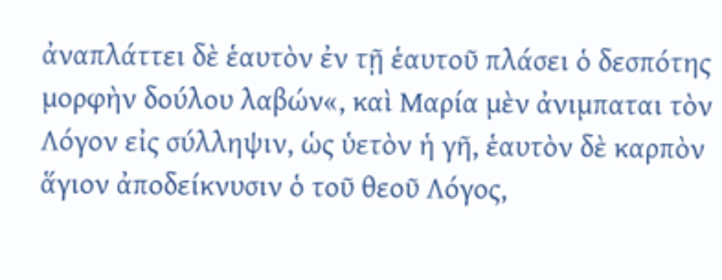ἀναπλάττει δὲ ἑαυτὸν ἐν τῇ ἑαυτοῦ πλάσει ὁ δεσπότης μορφὴν δούλου λαβών«, καὶ Μαρία μὲν ἀνιμπαται τὸν Λόγον εἰς σύλληψιν, ὡς ὑετὸν ἡ γῆ, ἑαυτὸν δὲ καρπὸν ἅγιον ἀποδείκνυσιν ὁ τοῦ θεοῦ Λόγος,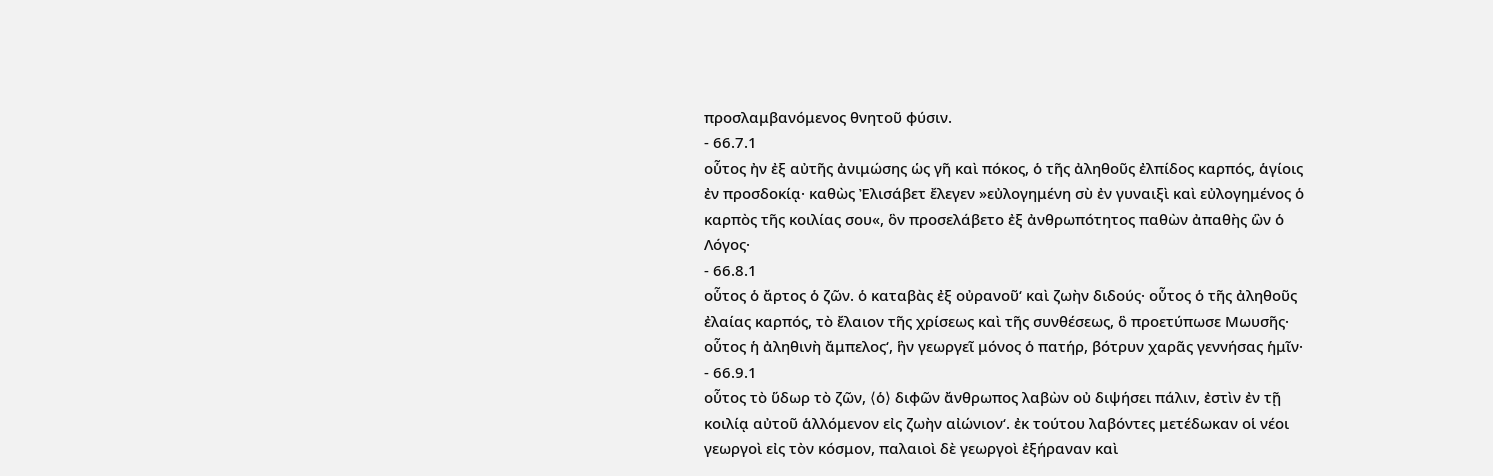προσλαμβανόμενος θνητοῦ φύσιν.
- 66.7.1
οὗτος ἠν ἐξ αὐτῆς ἀνιμώσης ὡς γῆ καὶ πόκος, ὁ τῆς ἀληθοῦς ἐλπίδος καρπός, ἁγίοις ἐν προσδοκίᾳ· καθὼς Ἐλισάβετ ἔλεγεν »εὐλογημένη σὺ ἐν γυναιξὶ καὶ εὐλογημένος ὁ καρπὸς τῆς κοιλίας σου«, ὃν προσελάβετο ἐξ ἀνθρωπότητος παθὼν ἀπαθὴς ὣν ὁ Λόγος·
- 66.8.1
οὗτος ὁ ἄρτος ὁ ζῶν. ὁ καταβὰς ἐξ οὐρανοῦ‘ καὶ ζωὴν διδούς· οὗτος ὁ τῆς ἀληθοῦς ἐλαίας καρπός, τὸ ἔλαιον τῆς χρίσεως καὶ τῆς συνθέσεως, ὃ προετύπωσε Μωυσῆς· οὗτος ἡ ἀληθινὴ ἄμπελος‘, ἣν γεωργεῖ μόνος ὁ πατήρ, βότρυν χαρᾶς γεννήσας ἡμῖν·
- 66.9.1
οὗτος τὸ ὕδωρ τὸ ζῶν, ⟨ὁ⟩ διφῶν ἄνθρωπος λαβὼν οὐ διψήσει πάλιν, ἐστὶν ἐν τῇ κοιλίᾳ αὐτοῦ ἁλλόμενον εἰς ζωὴν αἰώνιον‘. ἐκ τούτου λαβόντες μετέδωκαν οἱ νέοι γεωργοὶ εἰς τὸν κόσμον, παλαιοὶ δὲ γεωργοὶ ἐξήραναν καὶ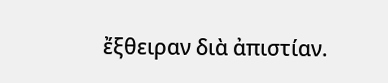ἔξθειραν διὰ ἀπιστίαν.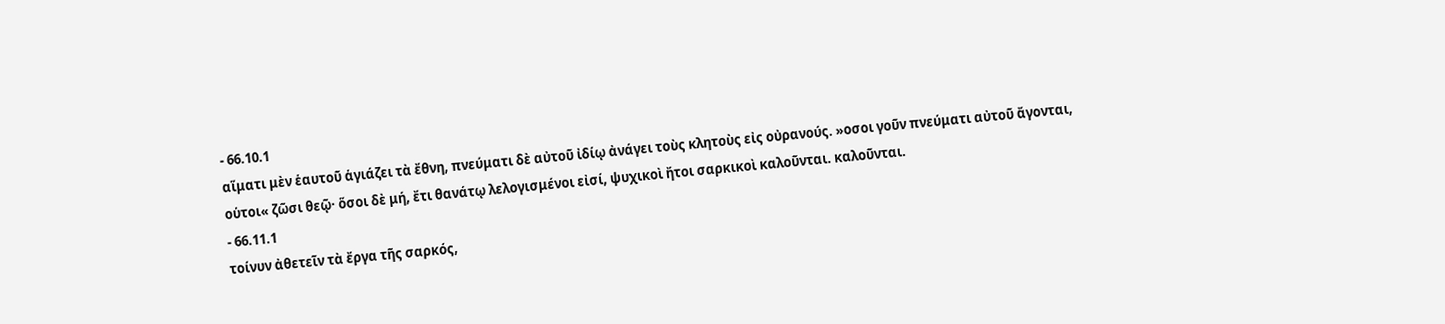- 66.10.1
αἵματι μὲν ἑαυτοῦ ἁγιάζει τὰ ἔθνη, πνεύματι δὲ αὐτοῦ ἰδίῳ ἀνάγει τοὺς κλητοὺς εἰς οὐρανούς. »οσοι γοῦν πνεύματι αὐτοῦ ἄγονται, οὑτοι« ζῶσι θεῷ· ὅσοι δὲ μή, ἔτι θανάτῳ λελογισμένοι εἰσί, ψυχικοὶ ἤτοι σαρκικοὶ καλοῦνται. καλοῦνται.
- 66.11.1
τοίνυν ἀθετεῖν τὰ ἔργα τῆς σαρκός,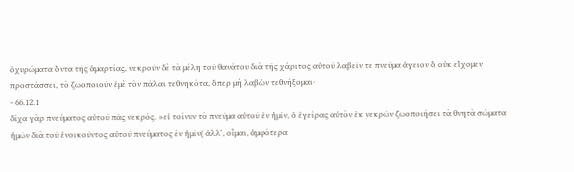ὀχυρώματα ὄντα τῆς ἁμαρτίας, νεκροῦν δὲ τὰ μέλη τοῦ θανάτου διὰ τῆς χάριτος αὐτοῦ λαβεῖν τε πνεῦμα ἀγειον ὃ οὐκ εἴχομεν προστάσσει, τὸ ζωοποιοῦν ἐμὲ τὸν πάλαι τεθνηκότα, ὅπερ μὴ λαβὼν τεθνήξομαι·
- 66.12.1
δίχα γὰρ πνεύματος αὐτοῦ πᾶς νεκρός. »εἰ τοίνυν τὸ πνεῦμα αὐτοῦ ἐν ἡμῖν, ὁ ἐγείρας αὐτὸν ἐκ νεκρῶν ζωοποιήσει τὰ θνητὰ σώματα ἡμῶν διὰ τοῦ ἐνοικοῦντος αὐτοῦ πνεύματος έν ἡμῖν( ἀλλ', οἶμαι, ἀμφότερα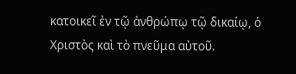κατοικεῖ ἐν τῷ ἀνθρώπῳ τῷ δικαίῳ, ὁ Χριστὸς καὶ τὸ πνεῦμα αὐτοῦ.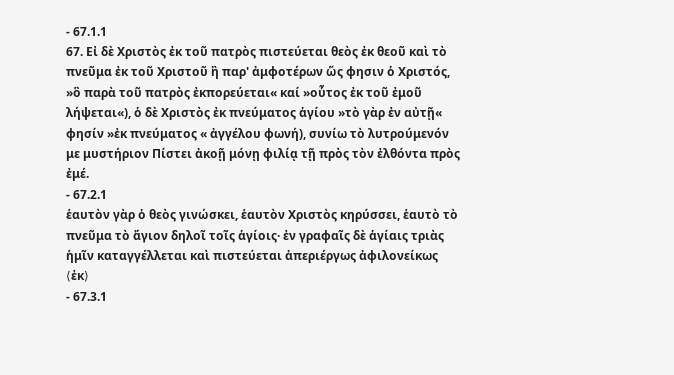- 67.1.1
67. Εἰ δὲ Χριστὸς ἐκ τοῦ πατρὸς πιστεύεται θεὸς ἐκ θεοῦ καὶ τὸ πνεῦμα ἐκ τοῦ Χριστοῦ ἢ παρ' ἀμφοτέρων ὥς φησιν ὁ Χριστός, »ὃ παρὰ τοῦ πατρὸς ἐκπορεύεται« καί »οὗτος ἐκ τοῦ ἐμοῦ λήψεται«), ὁ δὲ Χριστὸς ἐκ πνεύματος ἁγίου »τὸ γὰρ ἐν αὐτῇ« φησίν »ἐκ πνεύματος « ἀγγέλου φωνή), συνίω τὸ λυτρούμενόν με μυστήριον Πίστει ἀκοῇ μόνῃ φιλίᾳ τῇ πρὸς τὸν ἐλθόντα πρὸς ἐμέ.
- 67.2.1
ἑαυτὸν γὰρ ὁ θεὸς γινώσκει, ἑαυτὸν Χριστὸς κηρύσσει, ἑαυτὸ τὸ πνεῦμα τὸ ἅγιον δηλοῖ τοῖς ἁγίοις· ἐν γραφαῖς δὲ ἁγίαις τριὰς ἡμῖν καταγγέλλεται καὶ πιστεύεται ἀπεριέργως ἀφιλονείκως ⟨ἐκ⟩
- 67.3.1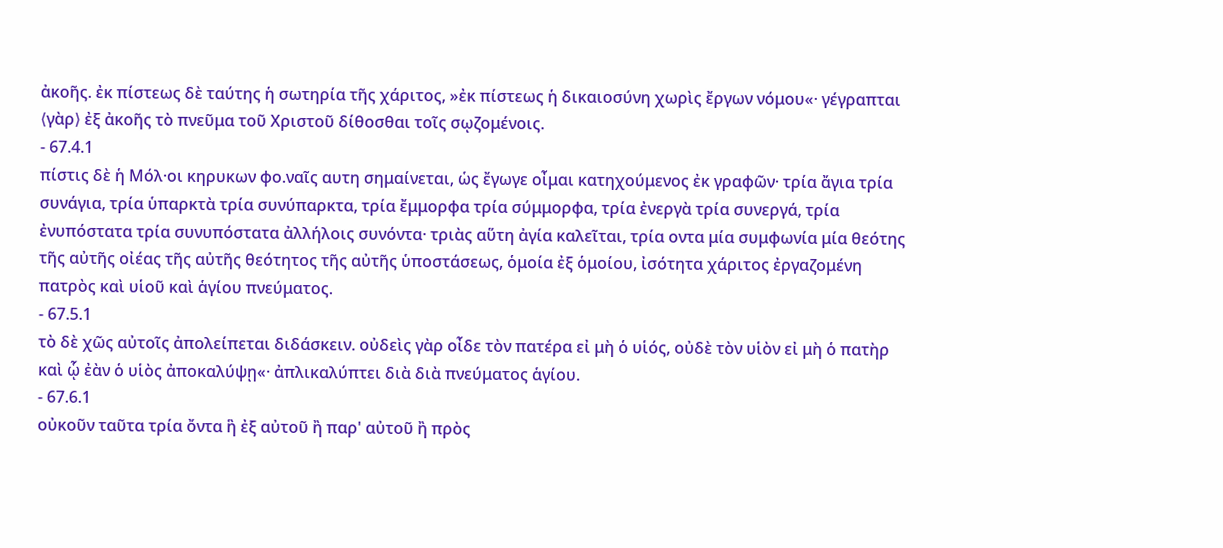ἀκοῆς. ἐκ πίστεως δὲ ταύτης ἡ σωτηρία τῆς χάριτος, »ἐκ πίστεως ἡ δικαιοσύνη χωρὶς ἔργων νόμου«· γέγραπται ⟨γὰρ⟩ ἐξ ἀκοῆς τὸ πνεῦμα τοῦ Χριστοῦ δίθοσθαι τοῖς σῳζομένοις.
- 67.4.1
πίστις δὲ ἡ Μόλ·οι κηρυκων φο.ναῖς αυτη σημαίνεται, ὡς ἔγωγε οἶμαι κατηχούμενος ἐκ γραφῶν· τρία ἄγια τρία συνάγια, τρία ὑπαρκτὰ τρία συνύπαρκτα, τρία ἔμμορφα τρία σύμμορφα, τρία ἐνεργὰ τρία συνεργά, τρία ἐνυπόστατα τρία συνυπόστατα ἀλλήλοις συνόντα· τριὰς αὕτη ἀγία καλεῖται, τρία οντα μία συμφωνία μία θεότης τῆς αὐτῆς οἰέας τῆς αὐτῆς θεότητος τῆς αὐτῆς ὑποστάσεως, ὁμοία ἐξ ὁμοίου, ἰσότητα χάριτος ἐργαζομένη πατρὸς καὶ υἱοῦ καὶ ἁγίου πνεύματος.
- 67.5.1
τὸ δὲ χῶς αὐτοῖς ἀπολείπεται διδάσκειν. οὐδεὶς γὰρ οἶδε τὸν πατέρα εἰ μὴ ὁ υἱός, οὐδὲ τὸν υἱὸν εἰ μὴ ὁ πατὴρ καὶ ᾧ ἐὰν ὁ υἱὸς ἀποκαλύψῃ«· ἀπλικαλύπτει διὰ διὰ πνεύματος ἁγίου.
- 67.6.1
οὐκοῦν ταῦτα τρία ὄντα ἣ ἐξ αὐτοῦ ἢ παρ' αὐτοῦ ἢ πρὸς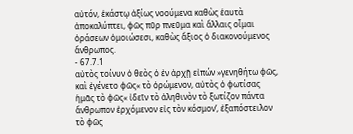αὐτόν, ἑκάστῳ ἀξίως νοούμενα καθὼς ἑαυτὰ ἀποκαλύπτει, φῶς πῦρ πνεῦμα καὶ ἄλλαις οἶμαι ὁράσεων ὁμοιώσεσι, καθὼς ἄξιος ὁ διακονούμενος ἄνθρωπος.
- 67.7.1
αὐτὸς τοίνυν ὁ θεὸς ὁ ἐν ἀρχῇ εἰπών »γενηθήτω φῶς, καὶ ἐγένετο φῶς« τὸ ὁρώμενον, αὐτὸς ὁ φωτίσας ἡμᾶς τὸ φῶς« ἰδεῖν τὸ ἀληθινὸν τὸ ξωτίζον πάντα ἄνθρωπον ἐρχόμενον εἰς τὸν κόσμον‘, ἐξαπόστειλον τὸ φῶς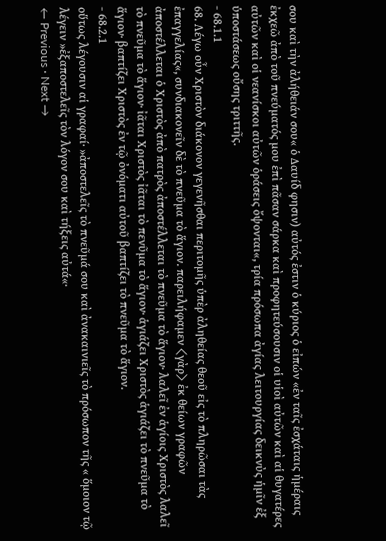σου καὶ τὴν ἀλήθειάν σου« ὁ Δαυίδ φησιν) αὐτός ἐστιν ὁ κύριος ὁ εἰπών «ἐν ταῖς ἐσχάταις ἡμέραις ἐκχεῶ ἀπὸ τοῦ πνεύματός μου ἐπὶ πᾶσαν σάρκα καὶ προφητεύσουσιν οἱ υἱοὶ αὐτῶν καὶ αἱ θυγατέρες αὐτῶν καὶ οἱ νεανίσκοι αὐτῶν ὁράσεις ὄψονται«, τρία πρόσωπα ἀγίας λειτουργίας δεικνὺς ἡμῖν ἐξ ὑποστάσεως οὔσης τριττῆς.
- 68.1.1
68. Λέγω οὖν Χριστὸν διάκονον γεγενῆσθαι περιτομῆς ὑπὲρ ἀληθείας θεοῦ εἰς τὸ πληρῶσαι τὰς ἐπαγγελίας«, συνδιακονεῖν δὲ τὸ πνεῦμα τὸ ἅγιον. παρειλήφαμεν ⟨γὰρ⟩ ἐκ θείων γραφῶν ἀποστέλλεται ὁ Χριστὸς ἀπὸ πατρὸς ἀποστέλλεται τὸ πνεῦμα τὸ ἅγιον· λαλεῖ ἐν ἁγίοις Χριστὸς λαλεῖ τὸ πνεῦμα τὸ ἅγιον· ἰᾶται Χριστὸς ἰᾶται τὸ πενῦμα τὸ ἅγιον· ἁγιάζει Χριστὸς ἁγιάζει τὸ πνεῦμα τὸ ἅγιον· βαπτίζει Χριστὸς ἐν τῷ ὀνόματι αὐτοῦ βαπτίζει τὸ πνεῦμα τὸ ἅγιον.
- 68.2.1
οὕτως λέγουσιν αἱ γραφαί· »ἀποστελεῖς τὸ πνεῦμά σου καὶ ἀνακαινιεῖς τὸ πρόσωπον τῆς « ὅμοιον τῷ λέγειν »ἐξαποστελεῖς τὸν λόγον σου καὶ τήξεις αὐτά«·
← Previous · Next →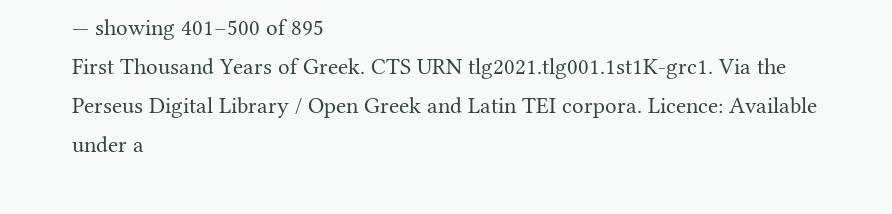— showing 401–500 of 895
First Thousand Years of Greek. CTS URN tlg2021.tlg001.1st1K-grc1. Via the Perseus Digital Library / Open Greek and Latin TEI corpora. Licence: Available under a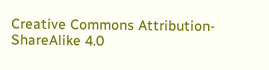Creative Commons Attribution-ShareAlike 4.0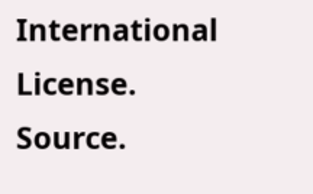International License. Source.